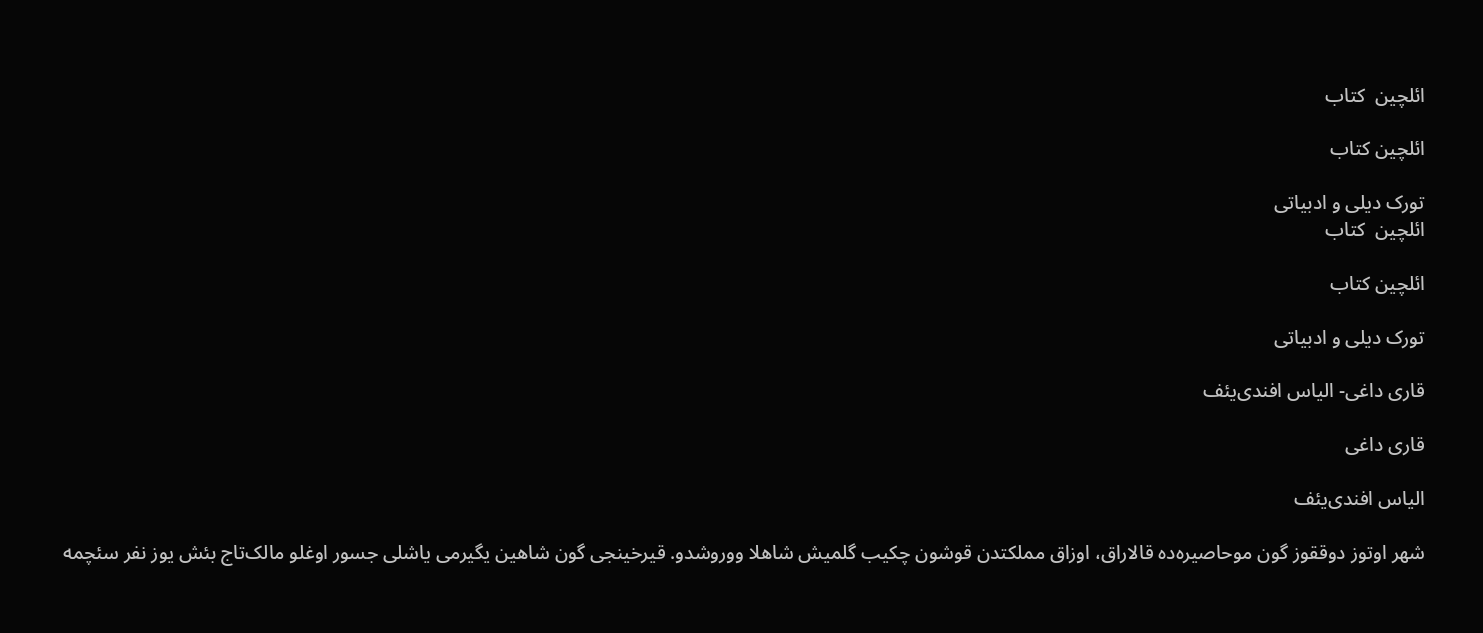ائلچین  کتاب

ائلچین کتاب

تورک دیلی و ادبیاتی
ائلچین  کتاب

ائلچین کتاب

تورک دیلی و ادبیاتی

قاری داغی- الیاس افندی‌یئف

قاری داغی

الیاس افندی‌یئف

شهر اوتوز دوققوز گون موحاصیره‌ده قالاراق، اوزاق مملکتدن قوشون چکیب گلمیش شاهلا ووروشدو. قیرخینجی گون شاهین یگیرمی یاشلی جسور اوغلو مالک‌تاج بئش یوز نفر سئچمه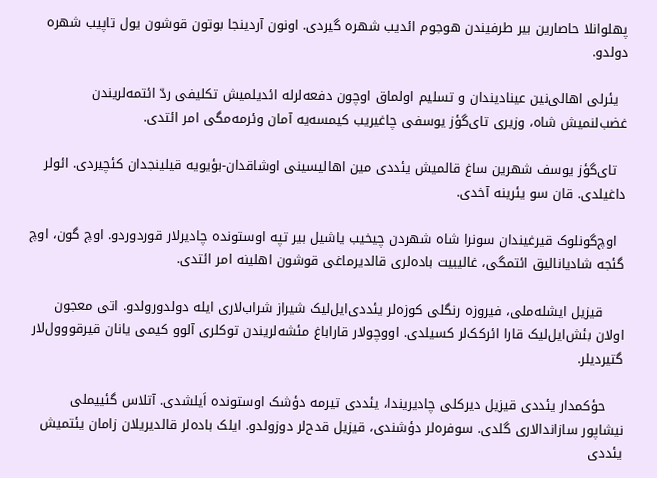پهلوانلا حاصارین بیر طرفیندن هوجوم ائدیب شهره گیردی. اونون آردینجا بوتون قوشون یول تاپیب شهره دولدو.

  یئرلی اهالی‌نین عینادیندان و تسلیم اولماق اوچون دفعه‌لرله ائدیلمیش تکلیفی ردّ ائتمه‌لریندن غضب‌لنمیش شاه، وزیری تای‌گؤز یوسفی چاغیریب کیمسه‌یه آمان وئرمه‌مگی امر ائتدی.

  تای‌گؤز یوسف شهرین ساغ قالمیش یئددی مین اهالیسینی اوشاقدان-بؤیویه قیلینجدان کئچیردی. ائولر داغیلدی. قان سو یئرینه آخدی.

  اوچ‌گونلوک قیرغیندان سونرا شاه شهردن چیخیب یاشیل بیر تپه اوستونده چادیرلار قوردوردو. اوچ گون، اوچ گئجه شادیانالیق ائتمگی، غالیبیت باده‌لری قالدیرماغی قوشون اهلینه امر ائتدی.

     قیزیل ایشله‌ملی، فیروزه رنگلی کوزه‌لر یئددی‌ایل‌لیک شیراز شراب‌لاری ایله دولدورولدو. اتی معجون اولان بئش‌ایل‌لیک قارا ائرکک‌لر کسیلدی. اووچولار قاراباغ مئشه‌لریندن توکلری آلوو کیمی یانان قیرقووول‌لار گتیردیلر.

    حؤکمدار یئددی قیزیل دیرکلی چادیریندا، یئددی تیرمه دؤشک اوستونده اَیلشدی. آتلاس گئییملی نیشاپور سازاندالاری گلدی. سوفره‌لر دؤشندی، قیزیل قدح‌لر دوزولدو. ایلک باده‌لر قالدیریلان زامان یئتمیش یئددی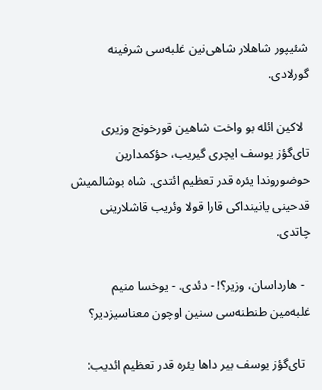شئیپور شاهلار شاهی‌نین غلبه‌سی شرفینه گورلادی.

  لاکین ائله بو واخت شاهین قورخونج وزیری تای‌گؤز یوسف ایچری گیریب، حؤکمدارین حوضوروندا یئره قدر تعظیم ائتدی. شاه بوشالمیش قدحینی یانینداکی قارا قولا وئریب قاشلارینی چاتدی.

  - هارداسان، وزیر؟! - دئدی. - یوخسا منیم غلبه‌مین طنطنه‌سی سنین اوچون معناسیزدیر؟

  تای‌گؤز یوسف بیر داها یئره قدر تعظیم ائدیب: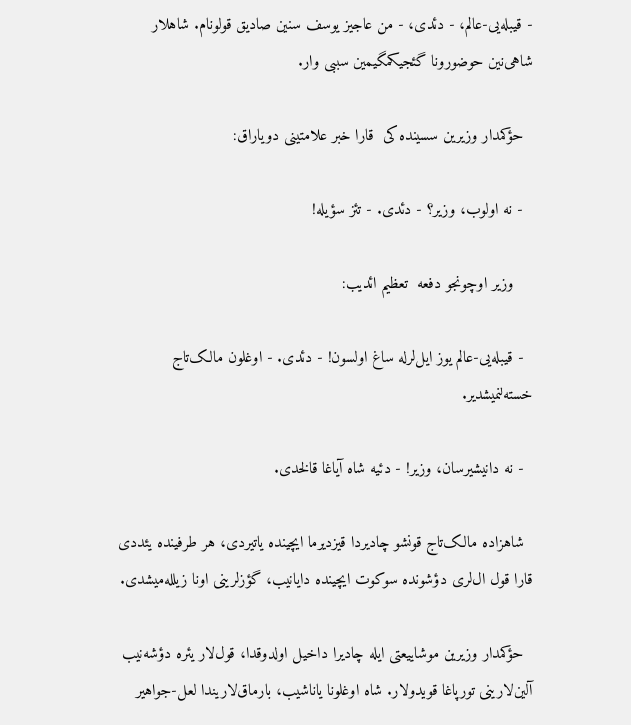- قیبله‌یی-عالم، - دئدی، - من عاجیز یوسف سنین صادیق قولونام. شاهلار شاهی‌نین حوضورونا گئجیکمگیمین سببی وار.

  حؤکمدار وزیرین سسینده کی  قارا خبر علامتینی دویاراق:

  - نه اولوب، وزیر؟ - دئدی. - تئز سؤیله!

    وزیر اوچونجو دفعه  تعظیم ائدیب:

  - قیبله‌یی-عالم یوز ایل‌لرله ساغ اولسون! - دئدی. - اوغلون مالک‌تاج خسته‌لنمیشدیر.

  - نه دانیشیرسان، وزیر! - دئیه شاه آیاغا قالخدی.

  شاهزاده مالک‌تاج قونشو چادیردا قیزدیرما ایچینده یاتیردی، هر طرفینده یئددی قارا قول ال‌لری دؤشونده سوکوت ایچینده دایانیب، گؤزلرینی اونا زیلله‌میشدی.

  حؤکمدار وزیرین موشاییعتی ایله چادیرا داخیل اولدوقدا، قول‌لار یئره دؤشه‌نیب آلین‌لارینی تورپاغا قویدولار. شاه اوغلونا یاناشیب، بارماق‌لاریندا لعل-جواهیر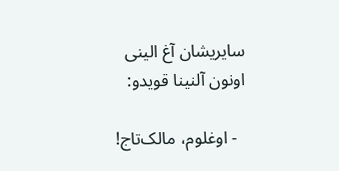سایریشان آغ الینی اونون آلنینا قویدو:

  - اوغلوم، مالک‌تاج!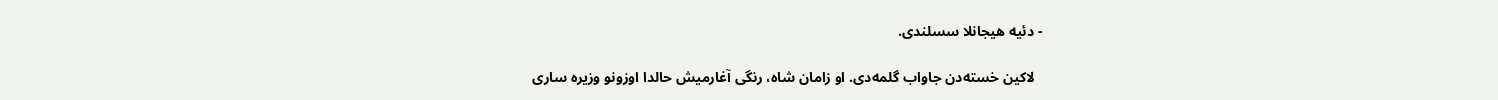- دئیه هیجانلا سسلندی.

  لاکین خسته‌دن جاواب گلمه‌دی. او زامان شاه، رنگی آغارمیش حالدا اوزونو وزیره ساری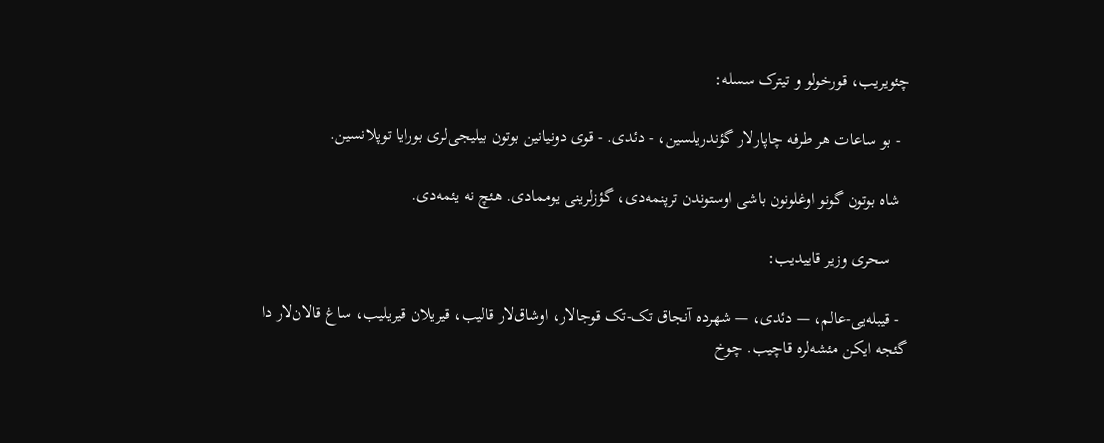چئویریب، قورخولو و تیترک سسله:

  - بو ساعات هر طرفه چاپارلار گؤندریلسین، - دئدی. - قوی دونیانین بوتون بیلیجی‌لری بورایا توپلانسین.

  شاه بوتون گونو اوغلونون باشی اوستوندن ترپنمه‌دی، گؤزلرینی یوممادی. هئچ نه یئمه‌دی.

    سحری وزیر قاییدیب:

  - قیبله‌یی-عالم، — دئدی، — شهرده آنجاق تک-تک قوجالار، اوشاق‌لار قالیب، قیریلان قیریلیب، ساغ قالان‌لار دا گئجه ایکن مئشه‌لره قاچیب. چوخ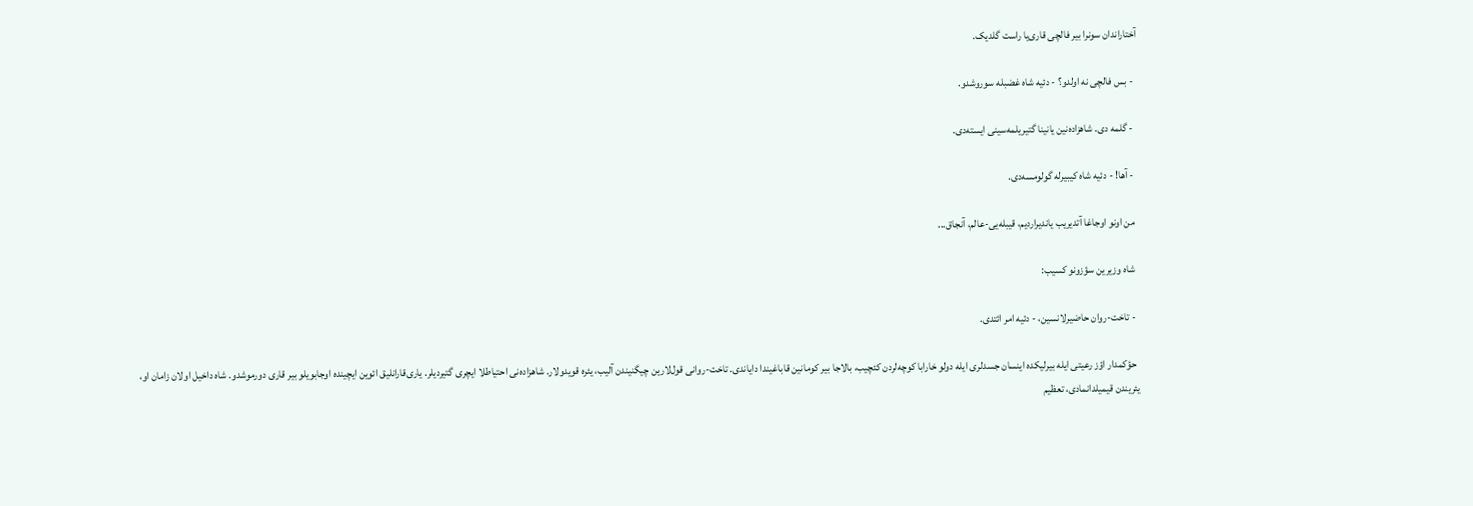آختاراندان سونرا بیر فالچی قاری‌یا راست گلدیک.

  - بس فالچی نه اولدو؟ - دئیه شاه غضبله سوروشدو.

  - گلمه دی. شاهزاده‌نین یانینا گتیریلمه‌سینی ایسته‌دی.

  - آها! - دئیه شاه کیبیرله گولومسه‌دی.

  من اونو اوجاغا آتدیریب یاندیراردیم، قیبله‌یی-عالم، آنجاق...

  شاه وزیرین سؤزونو کسیب:

  - تاخت-روان حاضیرلانسین، - دئیه امر ائتدی.

  حؤکمدار اؤز رعیتی ایله بیرلیکده اینسان جسدلری ایله دولو خارابا کوچه‌لردن کئچیب، بالاجا بیر کومانین قاباغیندا دایاندی. تاخت-روانی قول‌لارین چیگنیندن آلیب، یئره قویدولار. شاهزاده‌نی احتیاطلا ایچری گتیردیلر. یاری‌قارانلیق ائوین ایچینده اوجابویلو بیر قاری دورموشدو. شاه داخیل اولان زامان او، یئریندن قیمیلدانمادی، تعظیم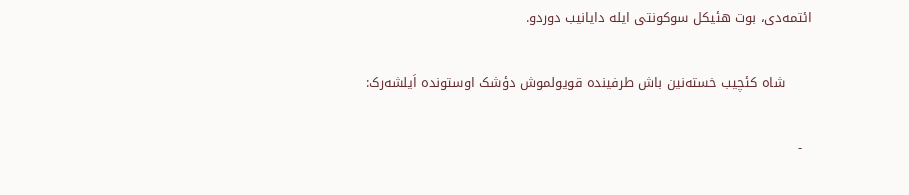ائتمه‌دی، بوت هئیکل سوکونتی ایله دایانیب دوردو.

      شاه کئچیب خسته‌نین باش طرفینده قویولموش دؤشک اوستونده اَیلشه‌رک:

  -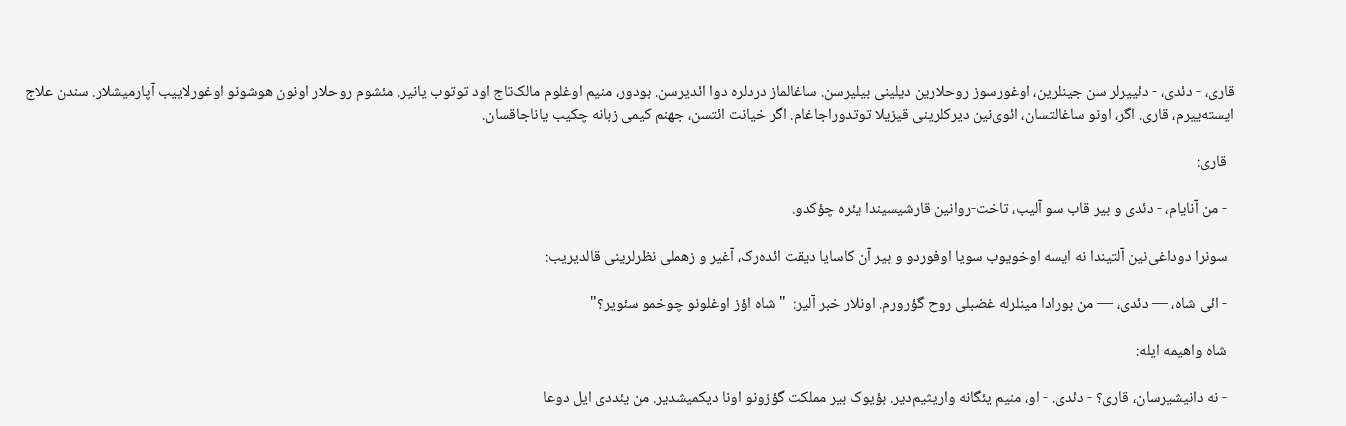قاری، - دئدی، - دئییرلر سن جینلرین، اوغورسوز روحلارین دیلینی بیلیرسن. ساغالماز دردلره دوا ائدیرسن. بودور، منیم اوغلوم مالک‌تاج اود توتوب یانیر. مئشوم روحلار اونون هوشونو اوغورلاییب آپارمیشلار. سندن علاج ایسته‌ییرم، قاری. اگر، اونو ساغالتسان، ائوی‌نین دیرکلرینی قیزیلا توتدوراجاغام. اگر خیانت ائتسن، جهنم کیمی زبانه چکیب یاناجاقسان.

  قاری:

  - من آنایام، - دئدی و بیر قاب سو آلیب، تاخت-روانین قارشیسیندا یئره چؤکدو.

  سونرا دوداغی‌نین آلتیندا نه ایسه اوخویوب سویا اوفوردو و بیر آن کاسایا دیقت ائده‌رک، آغیر و زهملی نظرلرینی قالدیریب:

  - ائی شاه، — دئدی، — من بورادا مینلرله غضبلی روح گؤرورم. اونلار خبر آلیر:  "شاه اؤز اوغلونو چوخمو سئویر؟‌"

  شاه واهیمه ایله:

  - نه دانیشیرسان، قاری؟ - دئدی. - او، منیم یئگانه واریثیم‌دیر. بؤیوک بیر مملکت گؤزونو اونا دیکمیشدیر. من یئددی ایل دوعا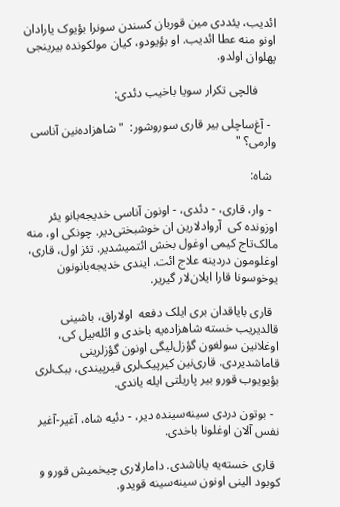ائدیب، یئددی مین قوربان کسندن سونرا بؤیوک یارادان اونو منه عطا ائدیب. او بؤیودو، کیان مولکونده بیرینجی پهلوان اولدو.

      فالچی تکرار سویا باخیب دئدی:

  - آغ‌ساچلی بیر قاری سوروشور:  " شاهزاده‌نین آناسی وارمی؟ "

  شاه:

  - وار، قاری، - دئدی، - اونون آناسی خدیجه‌بانو یئر اوزونده کی  آروادلارین ان خوشبختی‌دیر. چونکی او، منه مالک‌تاج کیمی اوغول بخش ائتمیشدیر. تئز اول، قاری، اوغلومون دردینه علاج ائت. ایندی خدیجه‌بانونون یوخوسونا قارا ایلان‌لار گیریر.

  قاری بایاقدان بری ایلک دفعه  اولاراق، باشینی قالدیریب خسته شاهزاده‌یه باخدی و ائله‌بیل کی، اوغلانین سولغون گؤزل‌لیگی اونون گؤزلرینی قاماشدیردی. قاری‌نین کیرپیک‌لری قیرپیندی، ببک‌لری بؤیویوب قورو بیر پاریلتی ایله یاندی.

  - بوتون دردی سینه‌سینده دیر، - دئیه شاه، آغیر-آغیر نفس آلان اوغلونا باخدی.

  قاری خسته‌یه یاناشدی. دامارلاری چیخمیش قورو و کوبود الینی اونون سینه‌سینه قویدو.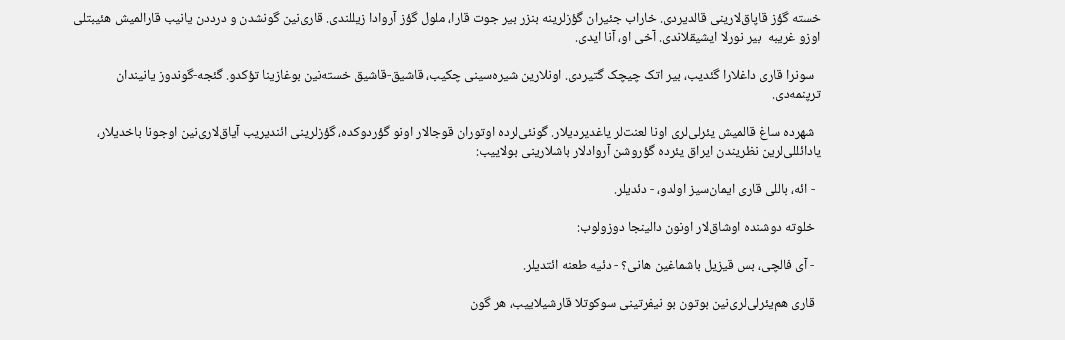خسته گؤز قاپاق‌لارینی قالدیردی. خاراب جئیران گؤزلرینه بنزر بیر جوت قارا، ملول گؤز آروادا زیللندی. قاری‌نین گونشدن و درددن یانیب قارالمیش هئیبتلی اوزو غریبه  بیر نورلا ایشیقلاندی. آخی او، آنا ایدی.

  سونرا قاری داغلارا گئدیب، بیر اتک چیچک گتیردی. اونلارین شیره‌سینی چکیب، قاشیق-قاشیق خسته‌نین بوغازینا تؤکدو. گئجه-گوندوز یانیندان ترپنمه‌دی.

  شهرده ساغ قالمیش یئرلی‌لری اونا لعنت‌لر یاغدیردیلار. گونئی‌لرده اوتوران قوجالار اونو گؤردوکده، گؤزلرینی ائندیریب آیاق‌لاری‌نین اوجونا باخدیلار، یادائللی‌لرین نظریندن ایراق یئرده گؤروشن آروادلار باشلارینی بولاییب:

  - ائه، باللی قاری ایمان‌سیز اولدو، - دئدیلر.

  خلوته دوشنده اوشاق‌لار اونون دالینجا دوزولوب:

  - آی فالچی، بس قیزیل باشماغین هانی؟ - دئیه طعنه ائتدیلر.

  قاری هم‌یئرلی‌لری‌نین بوتون بو نیفرتینی سوکوتلا قارشیلاییب، هر گون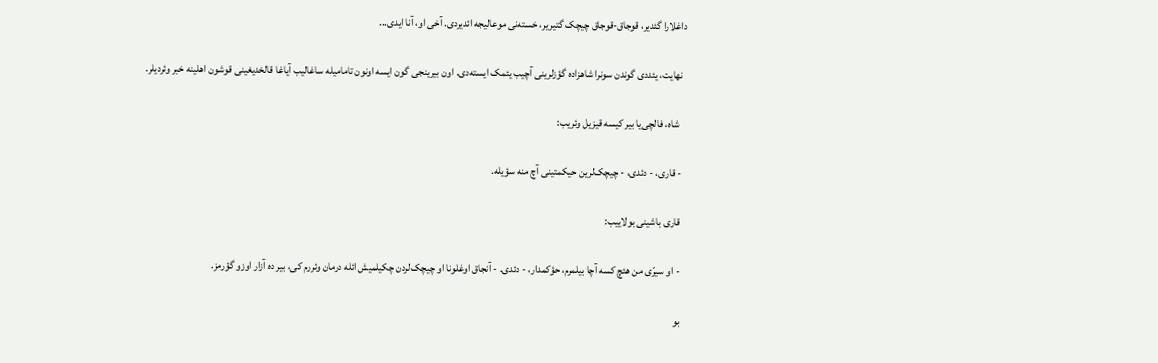داغلارا گئدیر، قوجاق-قوجاق چیچک گتیریر، خسته‌نی موعالیجه ائدیردی. آخی او، آنا ایدی...

  نهایت، یئددی گوندن سونرا شاهزاده گؤزلرینی آچیب یئمک ایسته‌دی. اون بیرینجی گون ایسه اونون تامامیله ساغالیب آیاغا قالخدیغینی قوشون اهلینه خبر وئردیلر.

   شاه، فالچی‌یا بیر کیسه قیزیل وئریب:

  - قاری، - دئدی، - چیچک‌لرین حیکمتینی آچ منه سؤیله.

  قاری باشینی بولاییب:

  - او سیرّی من هئچ کسه آچا بیلمرم، حؤکمدار، - دئدی. - آنجاق اوغلونا او چیچک‌لردن چکیلمیش ائله درمان وئررم کی، بیر ده آزار اوزو گؤرمز.

  بو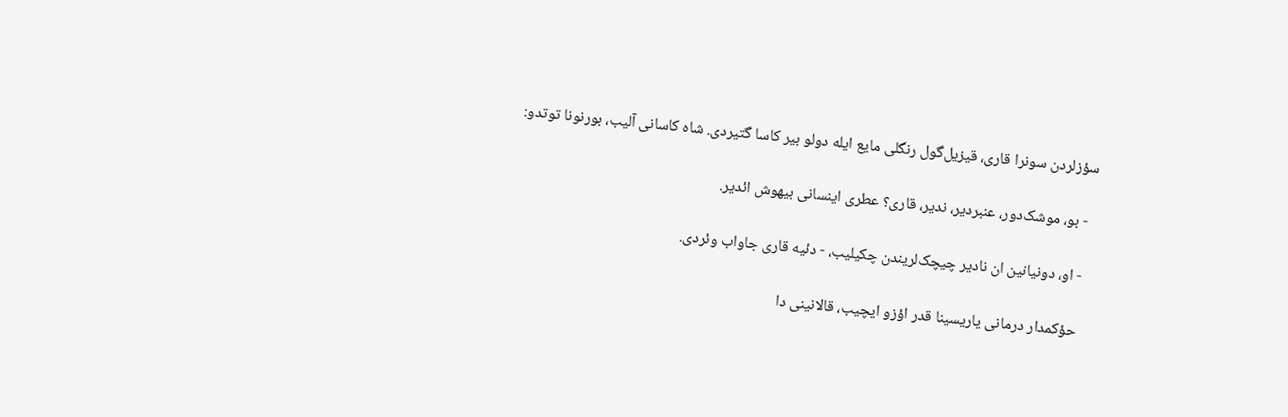سؤزلردن سونرا قاری، قیزیل‌گول رنگلی مایع ایله دولو بیر کاسا گتیردی. شاه کاسانی آلیب، بورنونا توتدو:

  - بو، موشک‌دور، عنبردیر، ندیر، قاری؟ عطری اینسانی بیهوش ائدیر.

  - او، دونیانین ان نادیر چیچک‌لریندن چکیلیب، - دئیه قاری جاواب وئردی.

  حؤکمدار درمانی یاریسینا قدر اؤزو ایچیب، قالانینی دا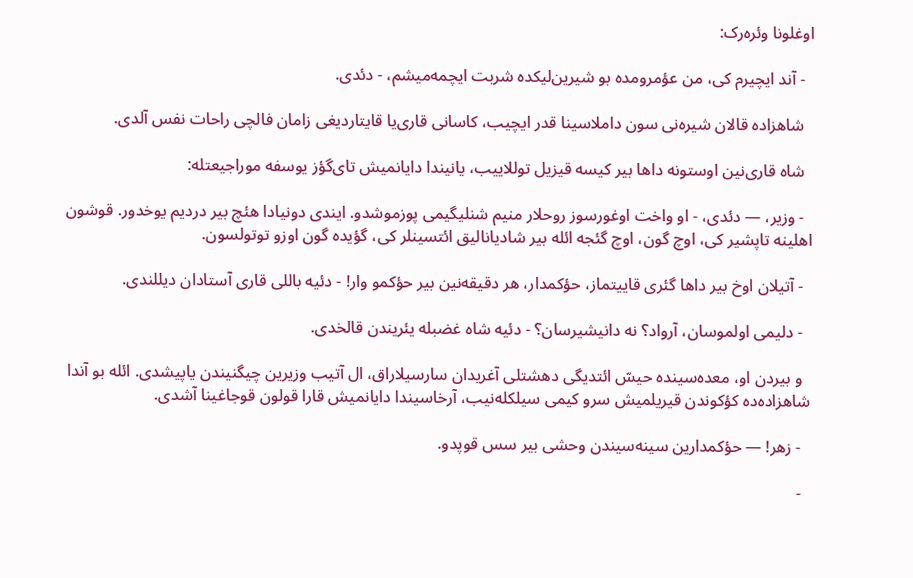اوغلونا وئره‌رک:

  - آند ایچیرم کی، من عؤمرومده بو شیرین‌لیکده شربت ایچمه‌میشم، - دئدی.

  شاهزاده قالان شیره‌نی سون داملاسینا قدر ایچیب، کاسانی قاری‌یا قایتاردیغی زامان فالچی راحات نفس آلدی.

  شاه قاری‌نین اوستونه داها بیر کیسه قیزیل توللاییب، یانیندا دایانمیش تای‌گؤز یوسفه موراجیعتله:

  - وزیر، — دئدی، - او واخت اوغورسوز روحلار منیم شنلیگیمی پوزموشدو. ایندی دونیادا هئچ بیر دردیم یوخدور. قوشون اهلینه تاپشیر کی، اوچ گون، اوچ گئجه ائله بیر شادیانالیق ائتسینلر کی، گؤیده گون اوزو توتولسون.

  - آتیلان اوخ بیر داها گئری قاییتماز، حؤکمدار، هر دقیقه‌نین بیر حؤکمو وار! - دئیه باللی قاری آستادان دیللندی.

  - دلیمی اولموسان، آرواد؟ نه دانیشیرسان؟ - دئیه شاه غضبله یئریندن قالخدی.

  و بیردن او، معده‌سینده حیسّ ائتدیگی دهشتلی آغریدان سارسیلاراق، ال آتیب وزیرین چیگنیندن یاپیشدی. ائله بو آندا شاهزاده‌ده کؤکوندن قیریلمیش سرو کیمی سیلکله‌نیب، آرخاسیندا دایانمیش قارا قولون قوجاغینا آشدی.

  - زهر! — حؤکمدارین سینه‌سیندن وحشی بیر سس قوپدو.

  -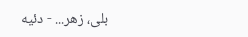بلی، زهر... - دئیه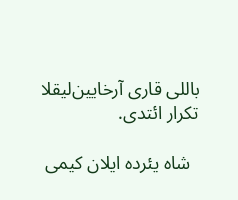باللی قاری آرخایین‌لیقلا تکرار ائتدی.

  شاه یئرده ایلان کیمی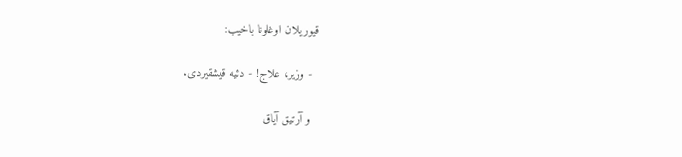قیوریلان اوغلونا باخیب:

  - وزیر، علاج! - دئیه قیشقیردی.

  و آرتیق آیاق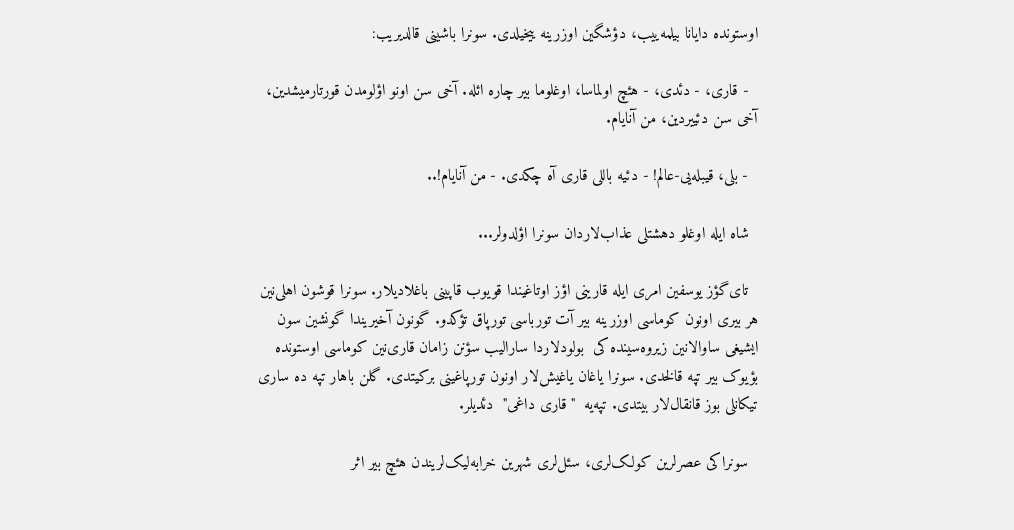اوستونده دایانا بیلمه‌ییب، دؤشگین اوزرینه ییخیلدی. سونرا باشینی قالدیریب:

  - قاری، - دئدی، - هئچ اولماسا، اوغلوما بیر چاره ائله. آخی سن اونو اؤلومدن قورتارمیشدین، آخی سن دئییردین، من آنایام.

  - بلی، قیبله‌یی-عالم! - دئیه باللی قاری آه چکدی. - من آنایام!..

  شاه ایله اوغلو دهشتلی عذاب‌لاردان سونرا اؤلدولر...

  تای‌گؤز یوسفین امری ایله قارینی اؤز اوتاغیندا قویوب قاپینی باغلادیلار. سونرا قوشون اهلی‌نین هر بیری اونون کوماسی اوزرینه بیر آت تورباسی تورپاق تؤکدو. گونون آخیریندا گونشین سون ایشیغی ساوالانین زیروه‌سینده کی  بولودلاردا سارالیب سؤنن زامان قاری‌نین کوماسی اوستونده بؤیوک بیر تپه قالخدی. سونرا یاغان یاغیش‌لار اونون تورپاغینی برکیتدی. گلن باهار تپه ده ساری تیکانلی بوز قانقال‌لار بیتدی. تپه‌یه  "قاری داغی‌"  دئدیلر.

  سونراکی عصرلرین کولک‌لری، سئل‌لری شهرین خرابه‌لیک‌لریندن هئچ بیر اثر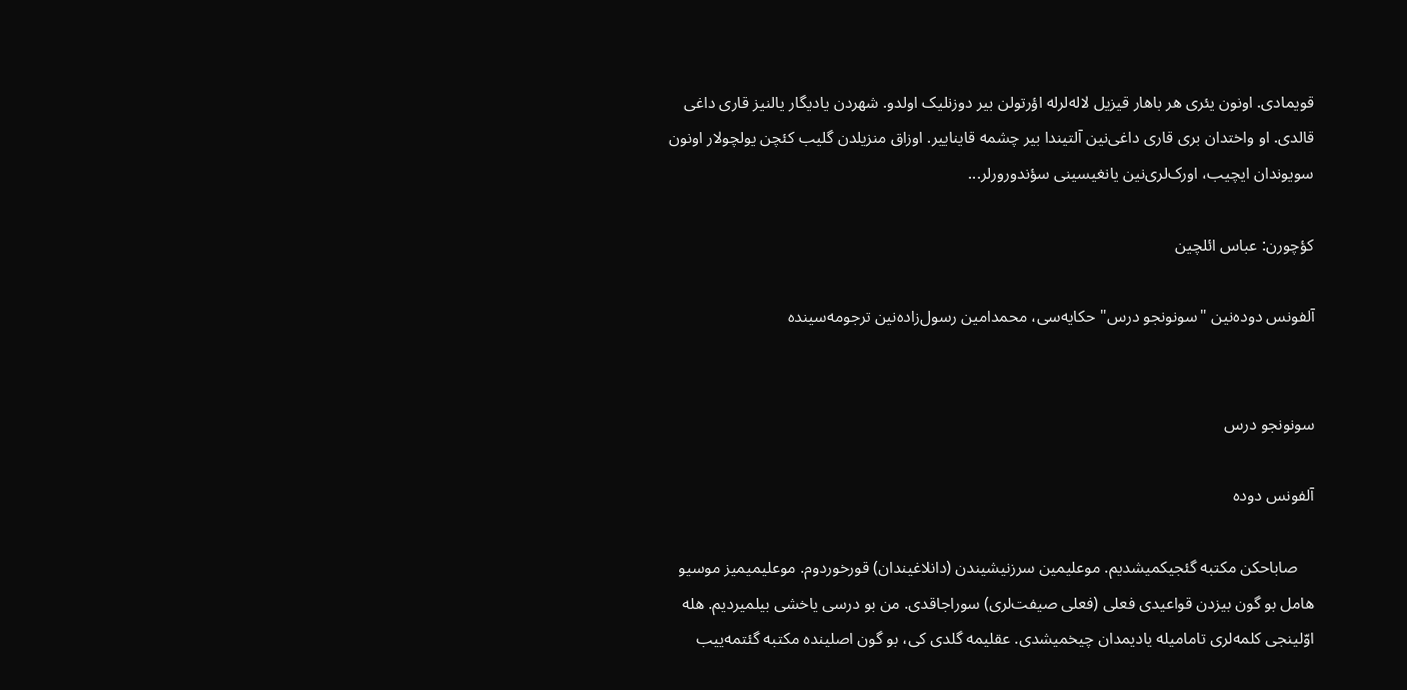قویمادی. اونون یئری هر باهار قیزیل لاله‌لرله اؤرتولن بیر دوزنلیک اولدو. شهردن یادیگار یالنیز قاری داغی قالدی. او واختدان بری قاری داغی‌نین آلتیندا بیر چشمه قایناییر. اوزاق منزیلدن گلیب کئچن یولچولار اونون سویوندان ایچیب، اورک‌لری‌نین یانغیسینی سؤندورورلر...

کؤچورن: عباس ائلچین

آلفونس دوده‌نین "سونونجو درس" حکایه‌سی، محمدامین رسول‌زاده‌نین ترجومه‌سینده


سونونجو درس

آلفونس دوده

    صاباحکن مکتبه گئجیکمیشدیم. موعلیمین سرزنیشیندن (دانلاغیندان) قورخوردوم. موعلیمیمیز موسیو هامل بو گون بیزدن قواعیدی فعلی (فعلی صیفت‌لری) سوراجاقدی. من بو درسی یاخشی بیلمیردیم. هله اوّلینجی کلمه‌لری تامامیله یادیمدان چیخمیشدی. عقلیمه گلدی کی، بو گون اصلینده مکتبه گئتمه‌ییب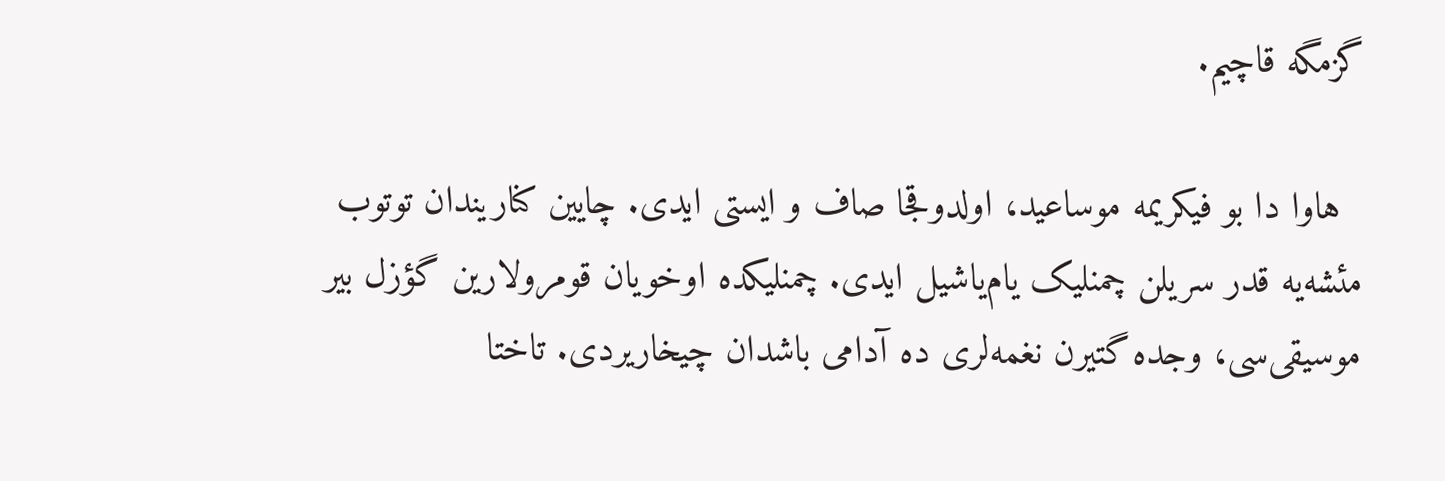گزمگه قاچیم.

  هاوا دا بو فیکریمه موساعید، اولدوقجا صاف و ایستی ایدی. چایین کناریندان توتوب مئشه‌یه قدر سریلن چمنلیک یام‌یاشیل ایدی. چمنلیکده اوخویان قومرولارین گؤزل بیر موسیقی‌‌سی، وجده گتیرن نغمه‌لری ده آدامی باشدان چیخاریردی. تاختا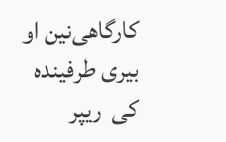کارگاهی‌نین او بیری طرفینده کی  ریپر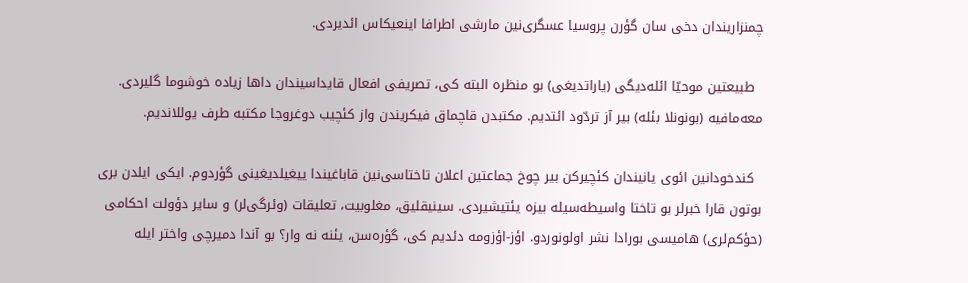چمنزاریندان دخی سان گؤرن پروسیا عسگری‌نین مارشی اطرافا اینعیکاس ائدیردی.

  طبیعتین موحیّا ائله‌دیگی (یاراتدیغی) بو منظره البته کی، تصریفی افعال قایداسیندان داها زیاده خوشوما گلیردی. معه‌مافیه (بونونلا بئله) بیر آز تردّود ائتدیم. مکتبدن قاچماق فیکریندن واز کئچیب دوغروجا مکتبه طرف یوللاندیم.

  کندخودانین ائوی یانیندان کئچیرکن بیر چوخ جماعتین اعلان تاختاسی‌نین قاباغیندا ییغیلدیغینی گؤردوم. ایکی ایلدن بری بوتون قارا خبرلر بو تاختا واسیطه‌سیله بیزه یئتیشیردی. سینیقلیق، مغلوبیت، تعلیقات (وئرگی‌لر) و سایر دؤولت احکامی (حؤکم‌لری) هامیسی بورادا نشر اولونوردو. اؤز-اؤزومه دئدیم کی، گؤره‌سن، یئنه نه وار؟ بو آندا دمیرچی واختر ایله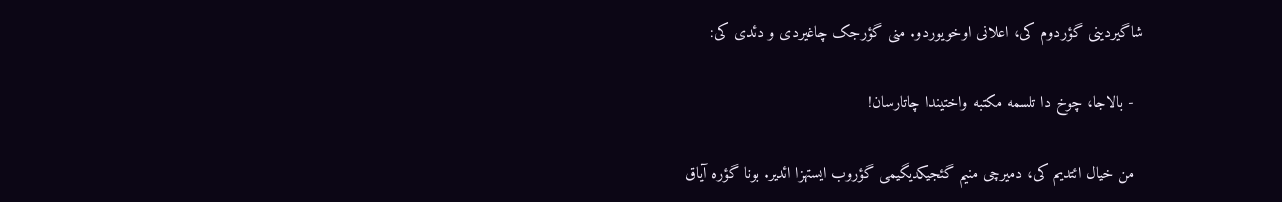شاگیردینی گؤردوم کی، اعلانی اوخویوردو. منی گؤرجک چاغیردی و دئدی کی:

  - بالاجا، چوخ دا تلسمه مکتبه واختیندا چاتارسان!

  من خیال ائتدیم کی، دمیرچی منیم گئجیکدیگیمی گؤروب ایستهزا ائدیر. بونا گؤره آیاق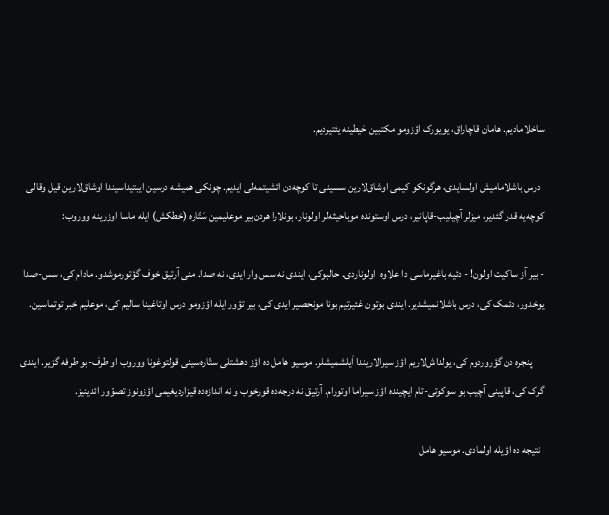ساخلامادیم. هامان قاچاراق، یویورک اؤزومو مکتبین حَیطینه یئتیردیم.

  درس باشلامامیش اولسایدی، هرگونکو کیمی اوشاق‌لارین سسینی تا کوچه‌دن ائشیتمه‌لی ایدیم. چونکی همیشه درسین ایبتیداسیندا اوشاق‌لارین قیل‌ وقالی کوچه‌یه قدر گئدیر، میزلر آچیلیب-قاپانیر، درس اوستونده موباحیثه‌لر اولونار، بونلارا هردن‌بیر موعلیمین سَتّاره (خطکش) ایله ماسا اوزرینه ووروب:

- بیر آز ساکیت اولون! - دئیه باغیرماسی دا علاوه  اولوناردی. حالبوکی، ایندی نه سس وار ایدی، نه صدا. منی آرتیق خوف گؤتورموشدو. مادام کی، سس-صدا یوخدور، دئمک کی، درس باشلانمیشدیر. ایندی بوتون غئیرتیم بونا مونحصیر ایدی کی، بیر تؤور ایله اؤزومو درس اوتاغینا سالیم کی، موعلیم خبر توتماسین.

      پنجره دن گؤروردوم کی، یولداش‌لاریم اؤز سیرالاریندا اَیلشمیشلر. موسیو هامل ده اؤز دهشتلی ستّاره‌سینی قولتوغونا ووروب او طرف-بو طرفه گزیر. ایندی گرک کی، قاپینی آچیب بو سوکوتی-تام ایچینده اؤز سیراما اوتورام. آرتیق نه درجه‌ده قورخوب و نه اندازه‌ده قیزاردیغیمی اؤزونوز تصوّور ائدینیز.

  نتیجه ده اؤیله اولمادی. موسیو هامل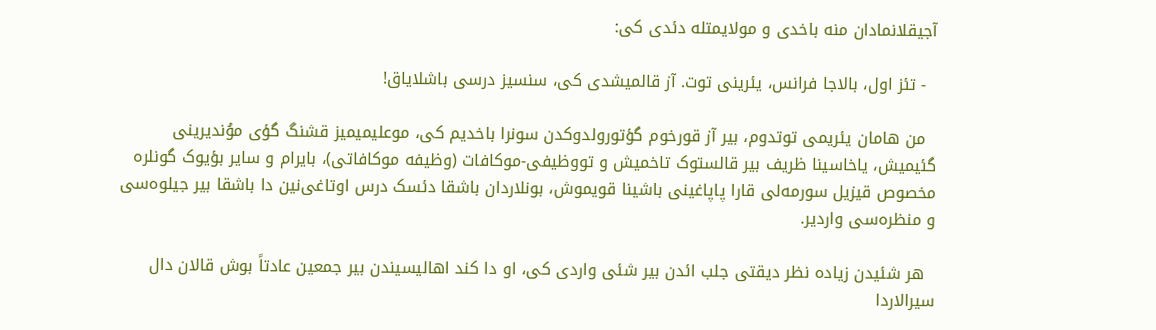آجیقلانمادان منه باخدی و مولایمتله دئدی کی:

  - تئز اول، بالاجا فرانس، یئرینی توت. آز قالمیشدی کی، سنسیز درسی باشلایاق!

  من هامان یئریمی توتدوم، بیر آز قورخوم گؤتورولدوکدن سونرا باخدیم کی، موعلیمیمیز قشنگ گؤی موُندیرینی گئیمیش، یاخاسینا ظریف بیر قالستوک تاخمیش و تووظیفی-موکافات (وظیفه موکافاتی)، بایرام و سایر بؤیوک گونلره مخصوص قیزیل سورمه‌لی قارا پاپاغینی باشینا قویموش، بونلاردان باشقا دئسک درس اوتاغی‌نین دا باشقا بیر جیلوه‌سی و منظره‌سی واردیر.

  هر شئیدن زیاده نظر دیقتی جلب ائدن بیر شئی واردی کی، او دا کند اهالیسیندن بیر جمعین عادتاً بوش قالان دال سیرالاردا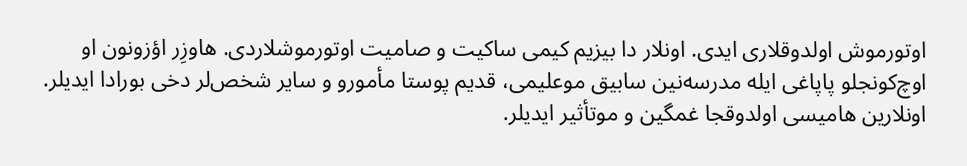اوتورموش اولدوقلاری ایدی. اونلار دا بیزیم کیمی ساکیت و صامیت اوتورموشلاردی. هاوزِر اؤزونون او اوچ‌کونجلو پاپاغی ایله مدرسه‌نین سابیق موعلیمی، قدیم پوستا مأمورو و سایر شخص‌لر دخی بورادا ایدیلر. اونلارین هامیسی اولدوقجا غمگین و موتأثیر ایدیلر.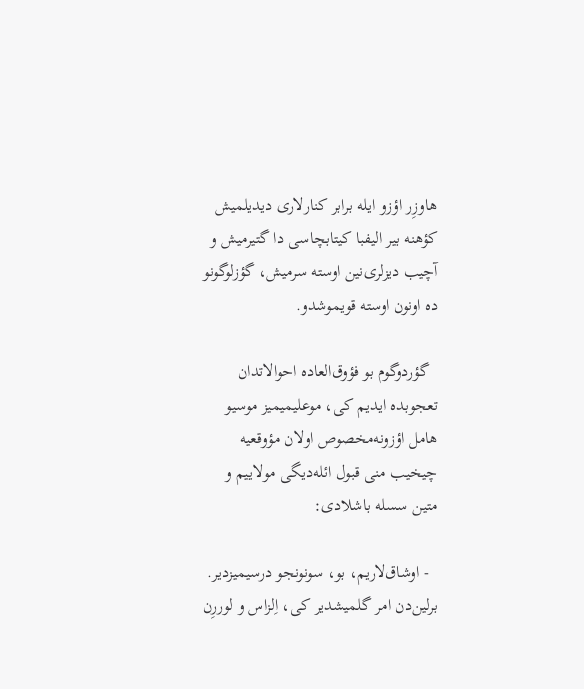هاوزِر اؤزو ایله برابر کنارلاری دیدیلمیش کؤهنه بیر الیفبا کیتابچاسی دا گتیرمیش و آچیب دیزلری‌نین اوسته سرمیش، گؤزلوگونو ده اونون اوسته قویموشدو.

  گؤردوگوم بو فؤوق‌ا‌لعاده احوالاتدان تعجوبده ایدیم کی، موعلیمیمیز موسیو هامل اؤزونه‌مخصوص اولان مؤوقعیه چیخیب منی قبول ائله‌دیگی مولاییم و متین سسله باشلادی:

  - اوشاق‌لاریم، بو، سونونجو درسیمیزدیر. برلین‌دن امر گلمیشدیر کی، اِلزاس و لوررِن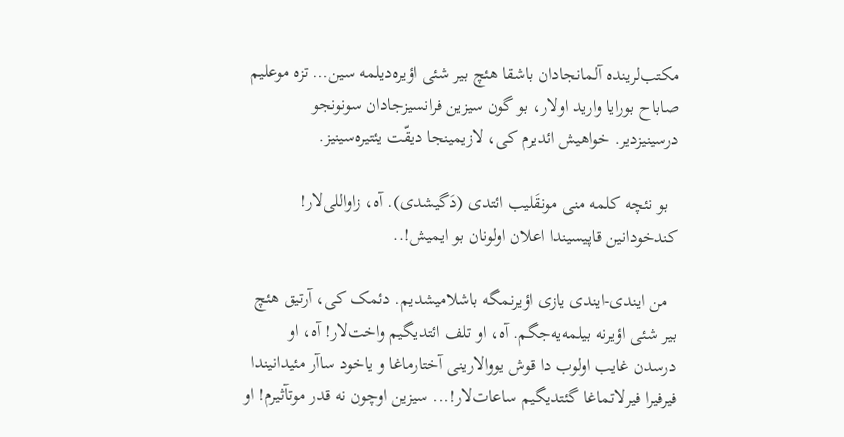مکتب‌لرینده آلمانجادان باشقا هئچ بیر شئی اؤیره‌دیلمه سین… تزه موعلیم صاباح بورایا وارید اولار، بو گون سیزین فرانسیزجادان سونونجو درسینیزدیر. خواهیش ائدیرم کی، لازیمینجا دیقّت یئتیره‌سینیز.

  بو نئچه کلمه منی مونقَلیب ائتدی (دَگیشدی). آه، زاواللی‌لار! کندخودانین قاپیسیندا اعلان اولونان بو ایمیش!..

  من ایندی-ایندی یازی اؤیرنمگه باشلامیشدیم. دئمک کی، آرتیق هئچ بیر شئی اؤیرنه بیلمه‌یه‌جگم. آه، او تلف ائتدیگیم واخت‌لار! آه، او درسدن غایب اولوب دا قوش یووالارینی آختارماغا و یاخود ساآر مئیدانیندا فیرفیرا فیرلاتماغا گئتدیگیم ساعات‌لار!... سیزین اوچون نه قدر موتآثیرم! او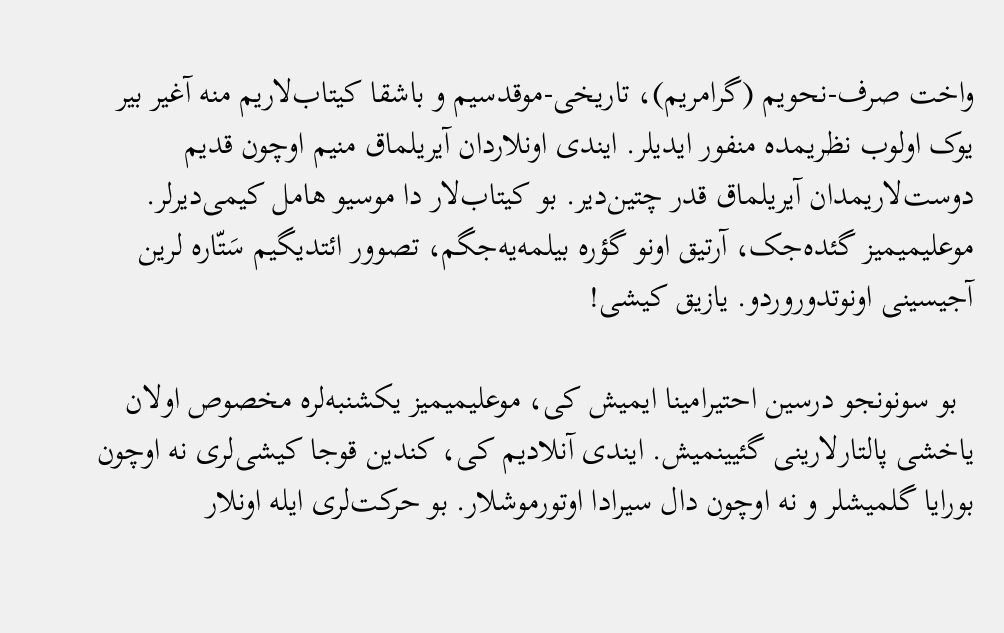واخت صرف-نحویم (گرامریم)، تاریخی-موقدسیم و باشقا کیتاب‌لاریم منه آغیر بیر یوک اولوب نظریمده منفور ایدیلر. ایندی اونلاردان آیریلماق منیم اوچون قدیم دوست‌لاریمدان آیریلماق قدر چتین‌دیر. بو کیتاب‌لار دا موسیو هامل کیمی‌دیرلر. موعلیمیمیز گئده‌جک، آرتیق اونو گؤره بیلمه‌یه‌جگم، تصوور ائتدیگیم سَتّاره لرین آجیسینی اونوتدوروردو. یازیق کیشی!

  بو سونونجو درسین احتیرامینا ایمیش کی، موعلیمیمیز یکشنبه‌لره مخصوص اولان یاخشی پالتارلارینی گئیینمیش. ایندی آنلادیم کی، کندین قوجا کیشی‌لری نه اوچون بورایا گلمیشلر و نه اوچون دال سیرادا اوتورموشلار. بو حرکت‌لری ایله اونلار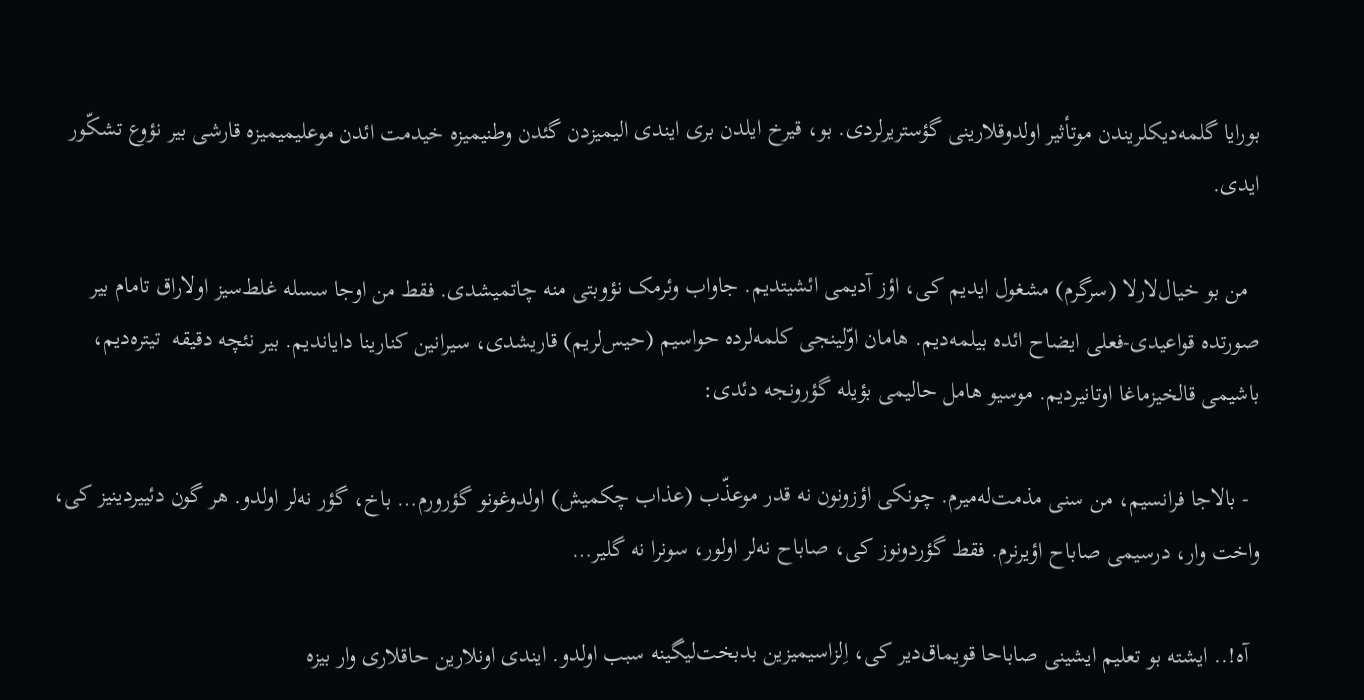بورایا گلمه‌دیکلریندن موتأثیر اولدوقلارینی گؤستریرلردی. بو، قیرخ ایلدن بری ایندی الیمیزدن گئدن وطنیمیزه خیدمت ائدن موعلیمیمیزه قارشی بیر نؤوع تشکّور ایدی.

  من بو خیال‌لارلا (سرگرم) مشغول ایدیم کی، اؤز آدیمی ائشیتدیم. جاواب وئرمک نؤوبتی منه چاتمیشدی. فقط من اوجا سسله غلط‌سیز اولاراق تامام بیر صورتده قواعیدی-فعلی ایضاح ائده بیلمه‌دیم. هامان اوّلینجی کلمه‌لرده حواسیم (حیس‌لریم) قاریشدی، سیرانین کنارینا دایاندیم. بیر نئچه دقیقه  تیتره‌دیم، باشیمی قالخیزماغا اوتانیردیم. موسیو هامل حالیمی بؤیله گؤرونجه دئدی:

  - بالاجا فرانسیم، من سنی مذمت‌له‌میرم. چونکی اؤزونون نه قدر موعذّب (عذاب چکمیش) اولدوغونو گؤرورم… باخ، گؤر نه‌لر اولدو. هر گون دئییردینیز کی، واخت وار، درسیمی صاباح اؤیرنرم. فقط گؤردونوز کی، صاباح نه‌لر اولور، سونرا نه گلیر…

  آه!.. ایشته بو تعلیم ایشینی صاباحا قویماق‌دیر کی، اِلزاسیمیزین بدبخت‌لیگینه سبب اولدو. ایندی اونلارین حاقلاری وار بیزه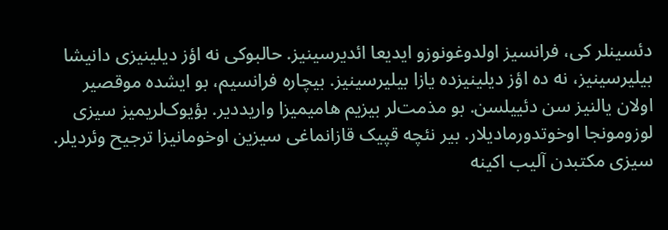دئسینلر کی، فرانسیز اولدوغونوزو ایدیعا ائدیرسینیز. حالبوکی نه اؤز دیلینیزی دانیشا بیلیرسینیز، نه ده اؤز دیلینیزده یازا بیلیرسینیز. بیچاره فرانسیم، بو ایشده موقصیر اولان یالنیز سن دئییلسن. بو مذمت‌لر بیزیم هامیمیزا واریددیر. بؤیوک‌لریمیز سیزی لوزومونجا اوخوتدورمادیلار. بیر نئچه قپیک قازانماغی سیزین اوخومانیزا ترجیح وئردیلر. سیزی مکتبدن آلیب اکینه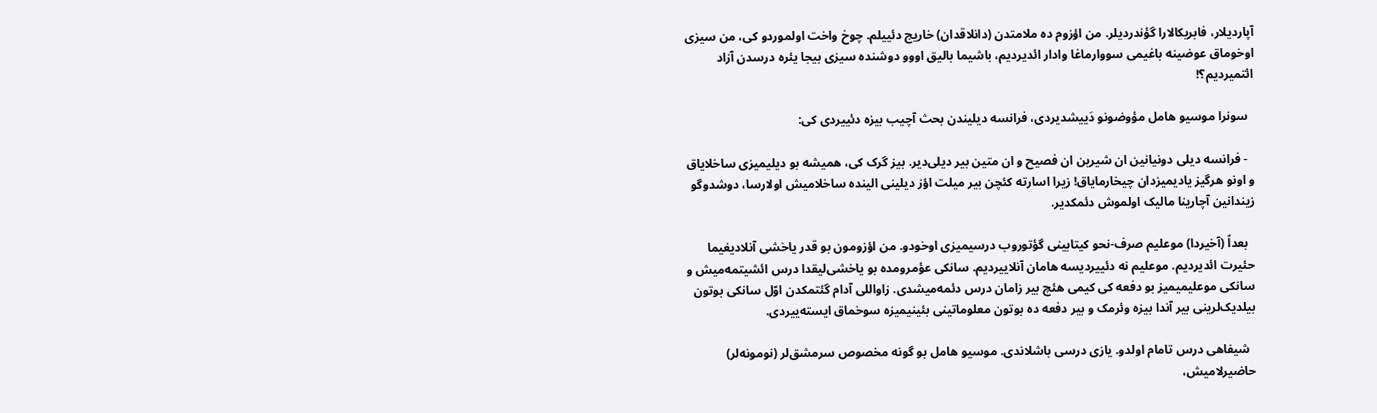آپاردیلار، فابریکالارا گؤندردیلر. من اؤزوم ده ملامتدن (دانلاقدان) خاریج دئییلم. چوخ واخت اولموردو کی، من سیزی اوخوماق عوضینه باغیمی سووارماغا وادار ائدیردیم، باشیما بالیق اووو دوشنده سیزی بیجا یئره درسدن آزاد ائتمیردیم؟!

  سونرا موسیو هامل مؤوضونو دَییشدیردی، فرانسه دیلیندن بحث آچیب بیزه دئییردی کی:

  - فرانسه دیلی دونیانین ان شیرین ان فصیح و ان متین بیر دیلی‌دیر. بیز گرک کی، همیشه بو دیلیمیزی ساخلایاق و اونو هرگیز یادیمیزدان چیخارمایاق! زیرا اسارته کئچن بیر میلت اؤز دیلینی الینده ساخلامیش اولارسا، دوشدوگو زیندانین آچارینا مالیک اولموش دئمکدیر.

  بعداً (آخیردا) موعلیم صرف-نحو کیتابینی گؤتوروب درسیمیزی اوخودو. من اؤزومون بو قدر یاخشی آنلادیغیما حئیرت ائدیردیم. موعلیم نه دئییردیسه هامان آنلاییردیم. سانکی عؤمرومده بو یاخشی‌لیقدا درس ائشیتمه‌میش و سانکی موعلیمیمیز بو دفعه کی کیمی هئچ بیر زامان درس دئمه‌میشدی. زاواللی آدام گئتمکدن اوّل سانکی بوتون بیلدیک‌لرینی بیر آندا بیزه وئرمک و بیر دفعه ده بوتون معلوماتینی بئینیمیزه سوخماق ایسته‌ییردی.

  شیفاهی درس تامام اولدو. یازی درسی باشلاندی. موسیو هامل بو گونه مخصوص سرمشق‌لر (نومونه‌لر) حاضیرلامیش،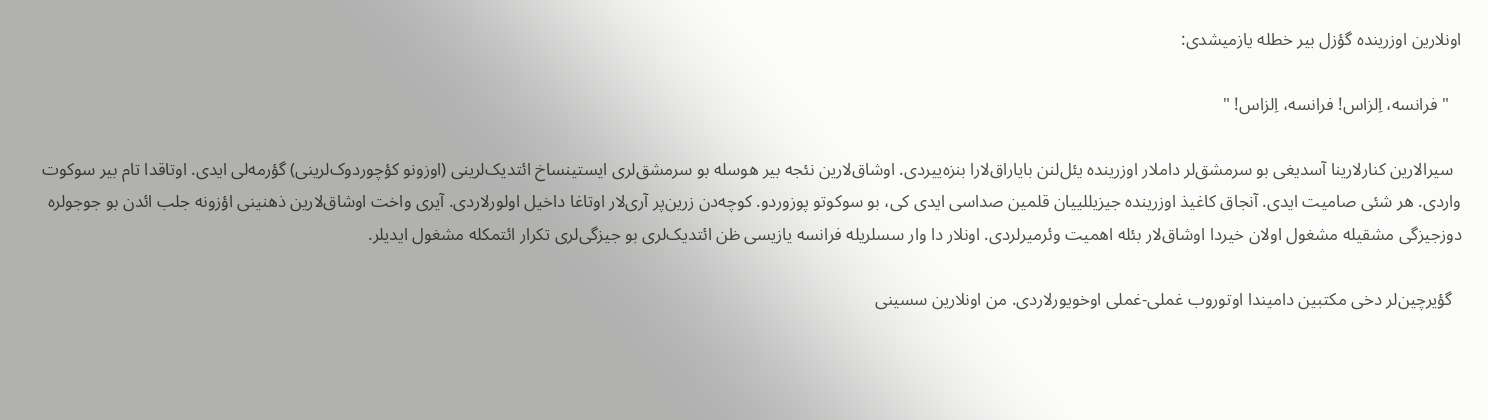اونلارین اوزرینده گؤزل بیر خطله یازمیشدی:

   " فرانسه، اِلزاس! فرانسه، اِلزاس! "

  سیرالارین کنارلارینا آسدیغی بو سرمشق‌لر داملار اوزرینده یئل‌لنن بایاراق‌لارا بنزه‌ییردی. اوشاق‌لارین نئجه بیر هوسله بو سرمشق‌لری ایستینساخ ائتدیک‌لرینی (اوزونو کؤچوردوک‌لرینی) گؤرمه‌لی‌ ایدی. اوتاقدا تام بیر سوکوت واردی. هر شئی صامیت ایدی. آنجاق کاغیذ اوزرینده جیزیللییان قلمین صداسی ایدی کی، بو سوکوتو پوزوردو. کوچه‌دن زرین‌پر آری‌لار اوتاغا داخیل اولورلاردی. آیری واخت اوشاق‌لارین ذهنینی اؤزونه جلب ائدن بو جوجولره دوزجیزگی مشقیله مشغول اولان خیردا اوشاق‌لار بئله اهمیت وئرمیرلردی. اونلار دا وار سسلریله فرانسه یازیسی ظن ائتدیک‌لری بو جیزگی‌لری تکرار ائتمکله مشغول ایدیلر.

  گؤیرچین‌لر دخی مکتبین دامیندا اوتوروب غملی-غملی اوخویورلاردی. من اونلارین سسینی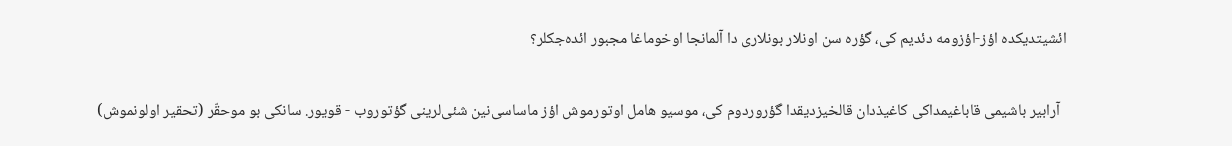ائشیتدیکده اؤز-اؤزومه دئدیم کی، گؤره سن اونلار بونلاری دا آلمانجا اوخوماغا مجبور ائده‌جکلر؟

  آرابیر باشیمی قاباغیمداکی کاغیذدان قالخیزدیقدا گؤروردوم کی، موسیو هامل اوتورموش اؤز ماساسی‌نین شئی‌لرینی گؤتوروب - قویور. سانکی بو موحقّر (تحقیر اولونموش)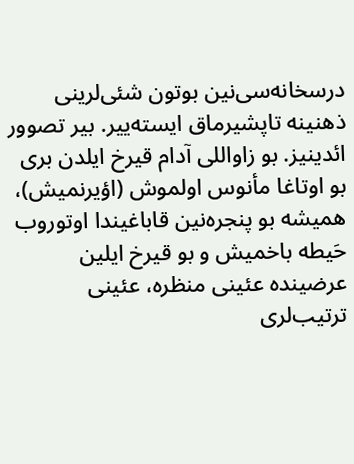درسخانه‌سی‌نین بوتون شئی‌لرینی ذهنینه تاپشیرماق ایسته‌ییر. بیر تصوور ائدینیز. بو زاواللی آدام قیرخ ایلدن بری بو اوتاغا مأنوس اولموش (اؤیرنمیش)، همیشه بو پنجره‌نین قاباغیندا اوتوروب حَیطه باخمیش و بو قیرخ ایلین عرضینده عئینی منظره، عئینی ترتیب‌لری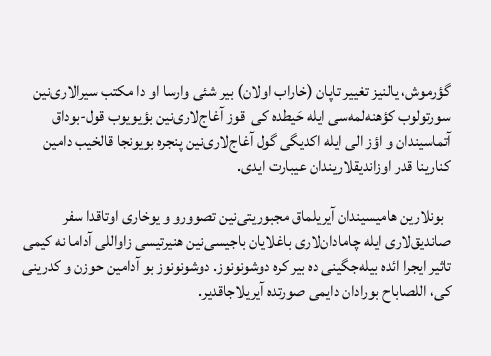گؤرموش، یالنیز تغییر تاپان (خاراب اولان) بیر شئی وارسا او دا مکتب سیرالاری‌نین سورتولوب کؤهنه‌لمه‌سی ایله حَیطده کی  قوز آغاج‌لاری‌نین بؤیویوب قول-بوداق آتماسیندان و اؤز الی‌ ایله اکدیگی گول آغاج‌لاری‌نین پنجره بویونجا قالخیب دامین کنارینا قدر اوزاندیقلاریندان عیبارت ایدی.

  بونلارین هامیسیندان آیریلماق مجبوریتی‌نین تصوورو و یوخاری اوتاقدا سفر صاندیق‌لاری ایله چامادان‌لاری باغلایان باجیسی‌نین هنیرتیسی زاواللی آداما نه کیمی تاثیر ایجرا ائده بیله‌جگینی ده بیر کره دوشونونوز. دوشونونوز بو آدامین حوزن و کدرینی کی، اللصاباح بورادان دایمی صورتده آیریلاجاقدیر.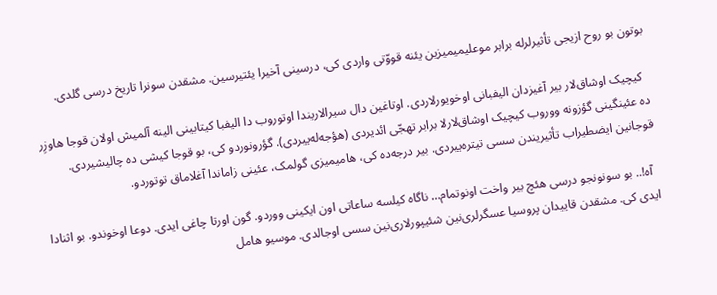بوتون بو روح ازیجی تأثیرلرله برابر موعلیمیمیزین یئنه قووّتی واردی کی، درسینی آخیرا یئتیرسین. مشقدن سونرا تاریخ درسی گلدی.

  کیچیک اوشاق‌لار بیر آغیزدان الیفبانی اوخویورلاردی. اوتاغین دال سیرالاریندا اوتوروب دا الیفبا کیتابینی الینه آلمیش اولان قوجا هاوزِر ده عئینگینی گؤزونه ووروب کیچیک اوشاق‌لارلا برابر تهجّی ائدیردی (هؤجه‌له‌ییردی). گؤرونوردو کی، بو قوجا کیشی ده چالیشیردی. قوجانین ایضطیراب تأثیریندن سسی تیتره‌ییردی. بیر درجه‌ده کی، هامیمیزی گولمک، عئینی زاماندا آغلاماق توتوردو.

  آه!.. بو سونونجو درسی هئچ بیر واخت اونوتمام… ناگاه کیلسه ساعاتی اون ایکینی ووردو. گون اورتا چاغی ایدی. دوعا اوخوندو. بو اثنادا ایدی کی. مشقدن قاییدان پروسیا عسگرلری‌نین شئیپورلاری‌نین سسی اوجالدی. موسیو هامل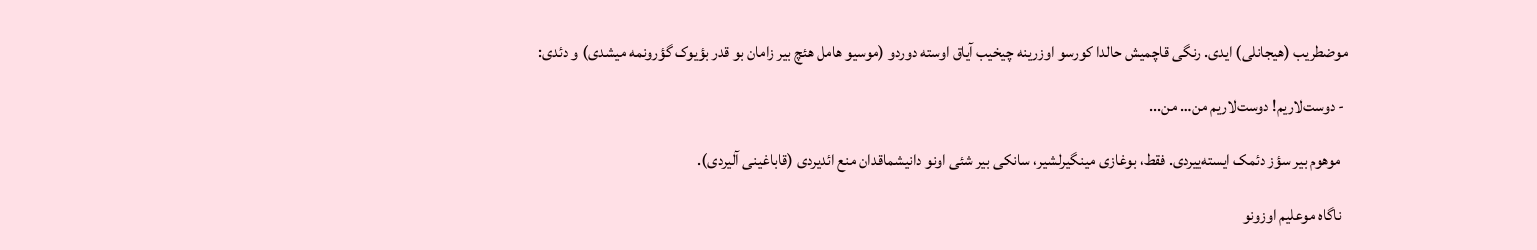موضطریب (هیجانلی) ایدی. رنگی قاچمیش حالدا کورسو اوزرینه چیخیب آیاق اوسته دوردو (موسیو هامل هئچ بیر زامان بو قدر بؤیوک گؤرونمه میشدی) و دئدی:

 - دوست‌لاریم! دوست‌لاریم من… من...

  موهوم بیر سؤز دئمک ایسته‌ییردی. فقط، بوغازی مینگیرلشیر، سانکی بیر شئی اونو دانیشماقدان منع ائدیردی (قاباغینی آلیردی).

  ناگاه موعلیم اوزونو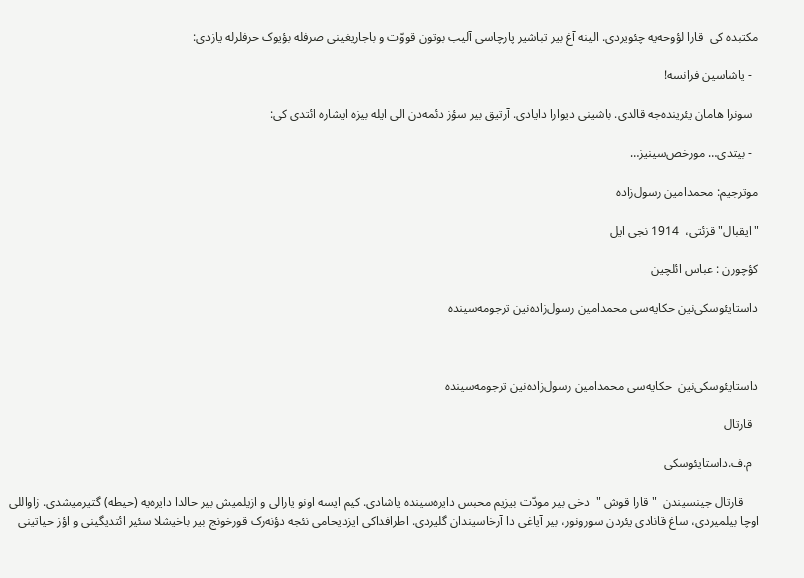مکتبده کی  قارا لؤوحه‌یه چئویردی. الینه آغ بیر تباشیر پارچاسی آلیب بوتون قووّت و باجاریغینی صرفله بؤیوک حرفلرله یازدی:

  - یاشاسین فرانسه!

  سونرا هامان یئرینده‌جه قالدی. باشینی دیوارا دایادی. آرتیق بیر سؤز دئمه‌دن الی‌ ایله بیزه ایشاره ائتدی کی:

  - بیتدی… مورخص‌سینیز…

موترجیم‌: محمدامین رسول‌زاده

"ایقبال" قزئتی،  1914 نجی ایل

کؤچورن : عباس ائلچین

داستایئوسکی‌نین حکایه‌سی محمدامین رسول‌زاده‌نین ترجومه‌سینده



داستایئوسکی‌نین  حکایه‌سی محمدامین رسول‌زاده‌نین ترجومه‌سینده

  قارتال

  م.ف.داستایئوسکی

     قارتال جینسیندن  " قارا قوش "  دخی بیر مودّت بیزیم محبس دایره‌سینده یاشادی. کیم ایسه اونو یارالی و ازیلمیش بیر حالدا دایره‌یه (حیطه) گتیرمیشدی. زاواللی اوچا بیلمیردی، ساغ قانادی یئردن سورونور، بیر آیاغی دا آرخاسیندان گلیردی. اطرافداکی ایزدیحامی نئجه دؤنه‌رک قورخونج بیر باخیشلا سئیر ائتدیگینی و اؤز حیاتینی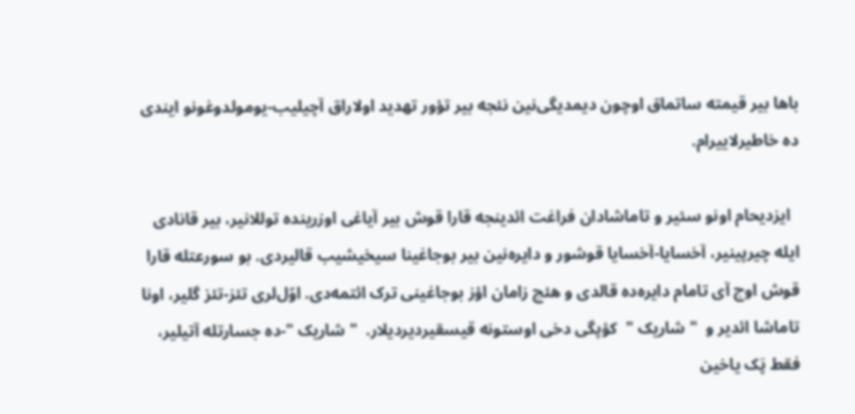باها بیر قیمته ساتماق اوچون دیمدیگی‌نین نئجه بیر تؤور تهدید اولاراق آچیلیب-یومولدوغونو ایندی ده خاطیرلاییرام.

  ایزدیحام اونو سئیر و تاماشادان فراغت ائدینجه قارا قوش بیر آیاغی اوزرینده توللانیر، بیر قانادی ایله چیرپینیر، آخسایا-آخسایا قوشور و دایره‌نین بیر بوجاغینا سیخیشیب قالیردی. بو سورعتله قارا قوش اوچ آی تامام دایره‌ده قالدی و هئچ زامان اؤز بوجاغینی ترک ائتمه‌دی. اوّل‌لری تئز-تئز گلیر، اونا تاماشا ائدیر و  " شاریک "  کؤپگی دخی اوستونه قیسقیردیردیلار.  " شاریک "-ده جسارتله آتیلیر، فقط پَک یاخین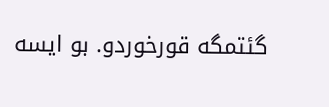گئتمگه قورخوردو. بو ایسه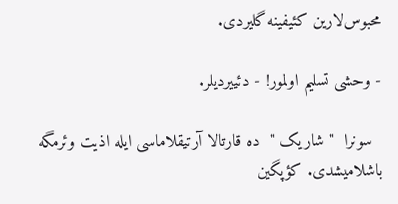محبوس‌لارین کئیفینه گلیردی.

- وحشی تسلیم اولمور! - دئییردیلر.

  سونرا  " شاریک "  ده قارتالا آرتیقلاماسی ایله اذیت وئرمگه باشلامیشدی. کؤپگین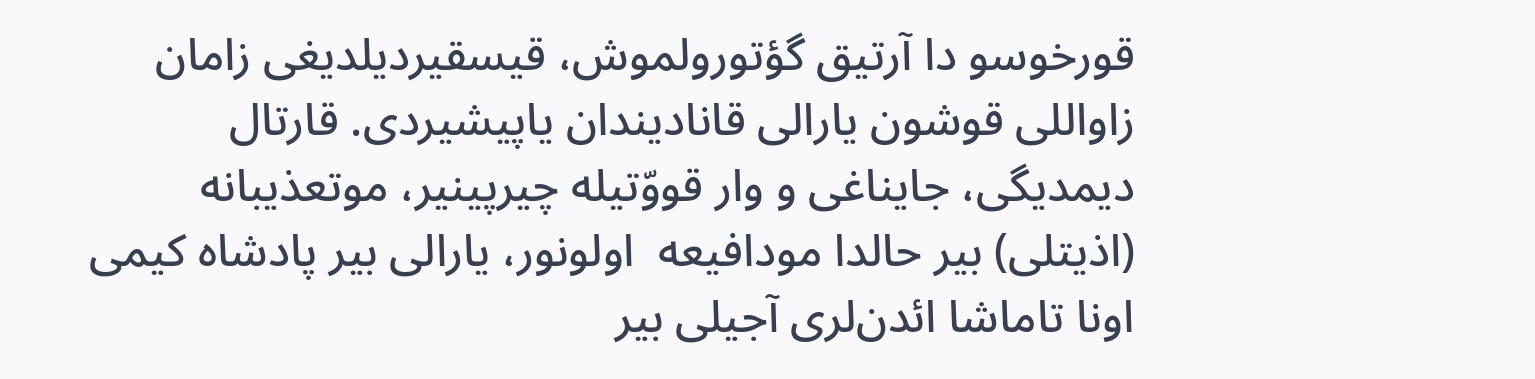قورخوسو دا آرتیق گؤتورولموش، قیسقیردیلدیغی زامان زاواللی قوشون یارالی قانادیندان یاپیشیردی. قارتال دیمدیگی، جایناغی و وار قووّتیله چیرپینیر، موتعذیبانه (اذیتلی) بیر حالدا مودافیعه  اولونور، یارالی بیر پادشاه کیمی اونا تاماشا ائدن‌لری آجیلی بیر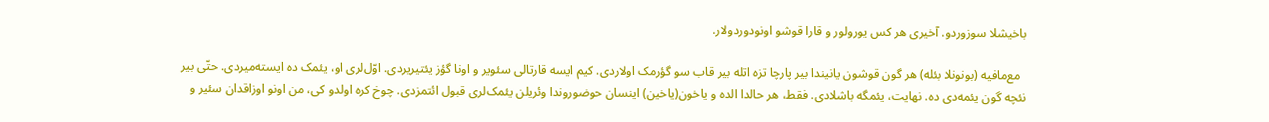باخیشلا سوزوردو. آخیری هر کس یورولور و قارا قوشو اونودوردولار.

  مع‌مافیه (بونونلا بئله) هر گون قوشون یانیندا بیر پارچا تزه اتله بیر قاب سو گؤرمک اولاردی. کیم ایسه قارتالی سئویر و اونا گؤز یئتیریردی. اوّل‌لری او، یئمک ده ایسته‌میردی. حتّی بیر نئچه گون یئمه‌دی ده. نهایت، یئمگه باشلادی. فقط، هر حالدا الده و یاخون(یاخین) اینسان حوضوروندا وئریلن یئمک‌لری قبول ائتمزدی. چوخ کره اولدو کی، من اونو اوزاقدان سئیر و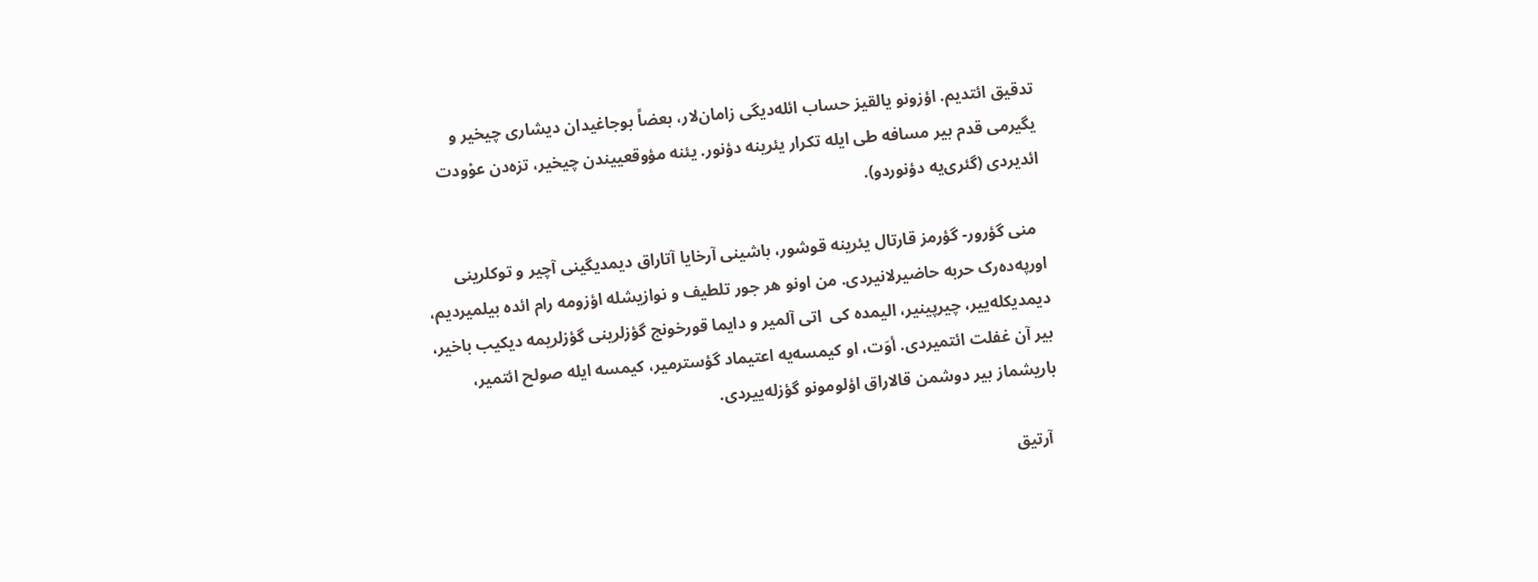تدقیق ائتدیم. اؤزونو یالقیز حساب ائله‌دیگی زامان‌لار، بعضاً بوجاغیدان دیشاری چیخیر و یگیرمی قدم بیر مسافه طی ایله تکرار یئرینه دؤنور. یئنه مؤوقعییندن چیخیر، تزه‌دن عوْودت ائدیردی (گئری‌یه دؤنوردو).

  منی گؤرور- گؤرمز قارتال یئرینه قوشور، باشینی آرخایا آتاراق دیمدیگینی آچیر و توکلرینی اورپه‌ده‌رک حربه حاضیرلانیردی. من اونو هر جور تلطیف و نوازیشله اؤزومه رام ائده بیلمیردیم، دیمدیکله‌ییر، چیرپینیر، الیمده کی  اتی آلمیر و دایما قورخونج گؤزلرینی گؤزلریمه دیکیب باخیر، بیر آن غفلت ائتمیردی. أوَت، او کیمسه‌یه اعتیماد گؤسترمیر، کیمسه ایله صولح ائتمیر، باریشماز بیر دوشمن قالاراق اؤلومونو گؤزله‌ییردی.

  آرتیق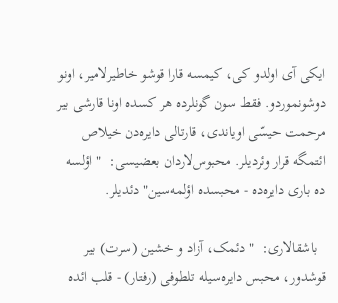ایکی آی اولدو کی، کیمسه قارا قوشو خاطیرلامیر، اونو دوشونموردو. فقط سون گونلرده هر کسده اونا قارشی بیر مرحمت حیسّی اویاندی، قارتالی دایره‌دن خیلاص ائتمگه قرار وئردیلر. محبوس‌لاردان بعضیسی:  " اؤلسه ده باری دایره‌ده - محبسده اؤلمه‌سین" دئدیلر.

  باشقالاری:  " دئمک، آزاد و خشین (سرت) بیر قوشدور، محبس دایره‌سیله تلطوفی (رفتار) - قلب ائده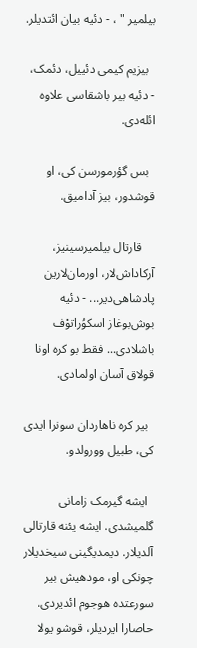بیلمیر " ، - دئیه بیان ائتدیلر.

  بیزیم کیمی دئییل، دئمک، - دئیه بیر باشقاسی علاوه  ائله‌دی.

  بس گؤرمورسن کی، او قوشدور، بیز آدامیق.

    قارتال بیلمیرسینیز، آرکاداش‌لار، اورمان‌لارین پادشاهی‌دیر... - دئیه بوش‌بوغاز اسکوُراتوْف باشلادی... فقط بو کره اونا قولاق آسان اولمادی.

  بیر کره ناهاردان سونرا ایدی کی، طبیل وورولدو.

  ایشه گیرمک زامانی گلمیشدی. ایشه یئنه قارتالی آلدیلار. دیمدیگینی سیخدیلار  چونکی او، مودهیش بیر سورعتده هوجوم ائدیردی. حاصارا ایردیلر، قوشو یولا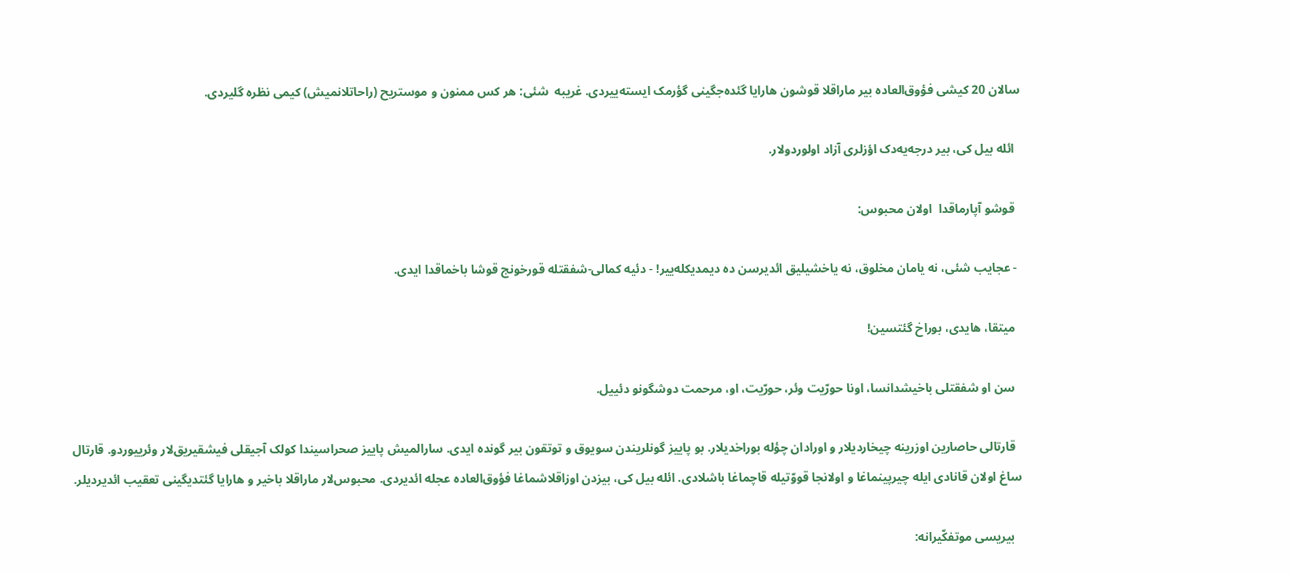سالان 20 کیشی فؤوق‌العاده بیر ماراقلا قوشون هارایا گئده‌جگینی گؤرمک ایسته‌ییردی. غریبه  شئی: هر کس ممنون و موستریح (راحاتلانمیش) کیمی نظره گلیردی.

  ائله بیل کی، بیر درجه‌‌یه‌دک اؤزلری آزاد اولوردولار.

  قوشو آپارماقدا  اولان محبوس:

 - عجایب شئی، نه یامان مخلوق، نه یاخشیلیق ائدیرسن ده دیمدیکله‌ییر! - دئیه کمالی-شفقتله قورخونج قوشا باخماقدا ایدی.

  میتقا، هایدی، بوراخ گئتسین!

  سن او شفقتلی باخیشدانسا، اونا حورّیت وئر، حورّیت، او، مرحمت دوشگونو دئییل.

  قارتالی حاصارین اوزرینه چیخاردیلار و اورادان چؤله بوراخدیلار. بو پاییز گونلریندن سویوق و توتقون بیر گونده ایدی. سارالمیش پاییز صحراسیندا کولک آجیقلی فیشقیریق‌لار وئرییوردو. قارتال ساغ اولان قانادی ایله چیرپینماغا و اولانجا قووّتیله قاچماغا باشلادی. ائله بیل کی، بیزدن اوزاقلاشماغا فؤوق‌العاده عجله ائدیردی. محبوس‌لار ماراقلا باخیر و هارایا گئتدیگینی تعقیب ائدیردیلر.

  بیریسی موتفکّیرانه: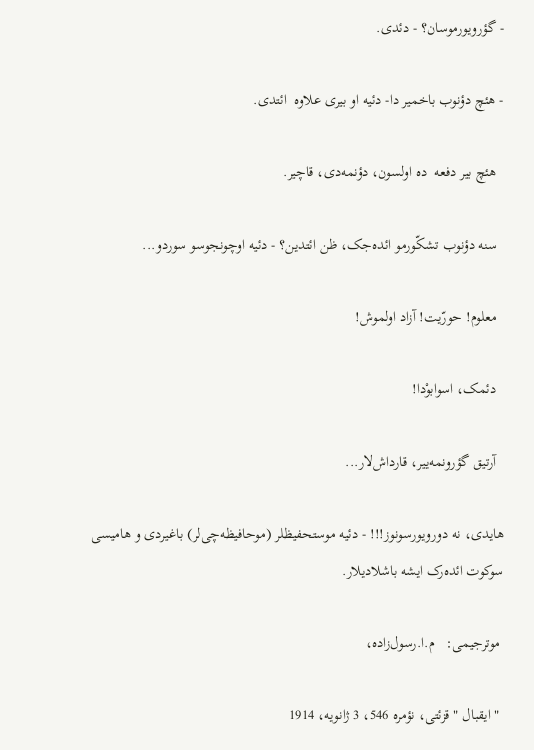- گؤرویورموسان؟ - دئدی.

- هئچ دؤنوب باخمیر دا- دئیه او بیری علاوه  ائتدی.

  هئچ بیر دفعه  ده اولسون، دؤنمه‌دی، قاچیر.

  سنه دؤنوب تشکّورمو ائده‌جک، ظن ائتدین؟ - دئیه اوچونجوسو سوردو...

  معلوم! حورّیت! آزاد اولموش!

  دئمک، اسوابوْدا!

  آرتیق گؤرونمه‌ییر، قارداش‌لار...

هایدی، نه دورویورسونوز!!! - دئیه موستحفیظلر (موحافیظه‌چی‌لر) باغیردی و هامیسی سوکوت ائده‌رک ایشه باشلادیلار.

 موترجیمی:   م.ا.رسول‌زاده،

 " ایقبال " قزئتی، نؤمره 546، 3 ژانویه، 1914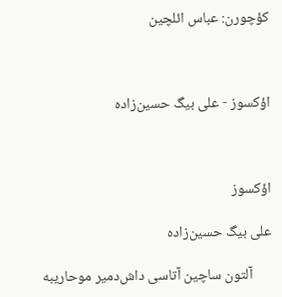کؤچورن: عباس ائلچین



اؤکسوز - علی بیگ حسین‌زاده



اؤکسوز

علی بیگ حسین‌زاده

      آلتون ساچین آتاسی داش‌دمیر موحاریبه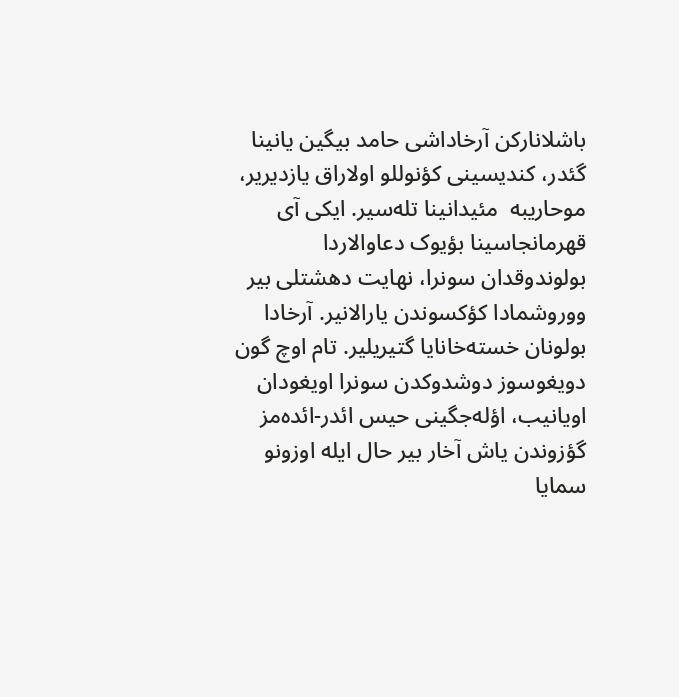باشلانارکن آرخاداشی حامد بیگین یانینا گئدر، کندیسینی کؤنوللو اولاراق یازدیریر، موحاریبه  مئیدانینا تله‌سیر. ایکی آی قهرمانجاسینا بؤیوک دعاوالاردا بولوندوقدان سونرا، نهایت دهشتلی بیر ووروشمادا کؤکسوندن یارالانیر. آرخادا بولونان خسته‌خانایا گتیریلیر. تام اوچ گون دویغوسوز دوشدوکدن سونرا اویغودان اویانیب، اؤله‌جگینی حیس ائدر-ائده‌مز گؤزوندن یاش آخار بیر حال ایله اوزونو سمایا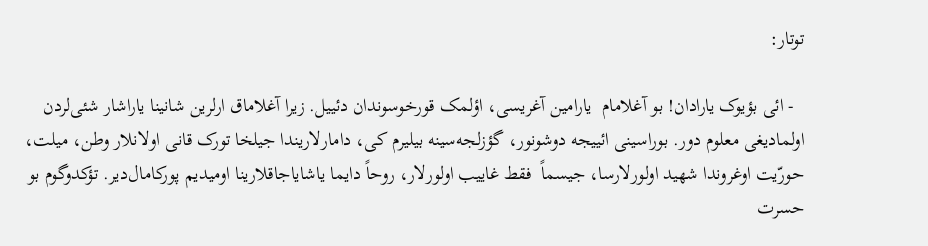توتار:

  - ائی بؤیوک یارادان! بو آغلامام  یارامین آغریسی، اؤلمک قورخوسوندان دئییل. زیرا آغلاماق ارلرین شانینا یاراشار شئی‌لردن اولمادیغی معلوم دور. بوراسینی ائییجه دوشونور، گؤزلجه‌سینه بیلیرم کی، دامارلاریندا جیلخا تورک قانی اولانلار وطن، میلت، حورّیت اوغروندا شهید اولورلارسا، جیسماً  فقط غاییب اولورلار، روحاً دایما یاشایاجاقلارینا اومیدیم پورکامال‌دیر. تؤکدوگوم بو حسرت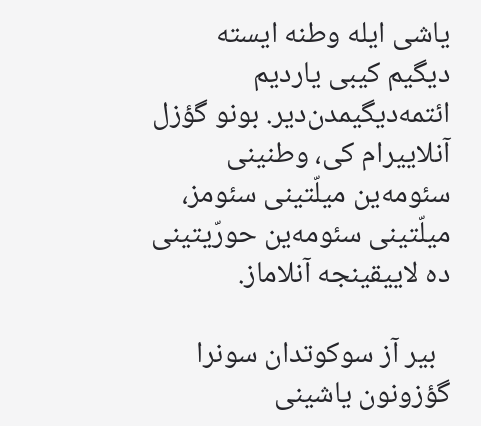یاشی ایله وطنه ایسته دیگیم کیبی یاردیم ائتمه‌دیگیمدن‌دیر. بونو گؤزل آنلاییرام کی، وطنینی سئومه‌ین میلّتینی سئومز، میلّتینی سئومه‌ین حورّیتینی ده لاییقینجه آنلاماز.

  بیر آز سوکوتدان سونرا گؤزونون یاشینی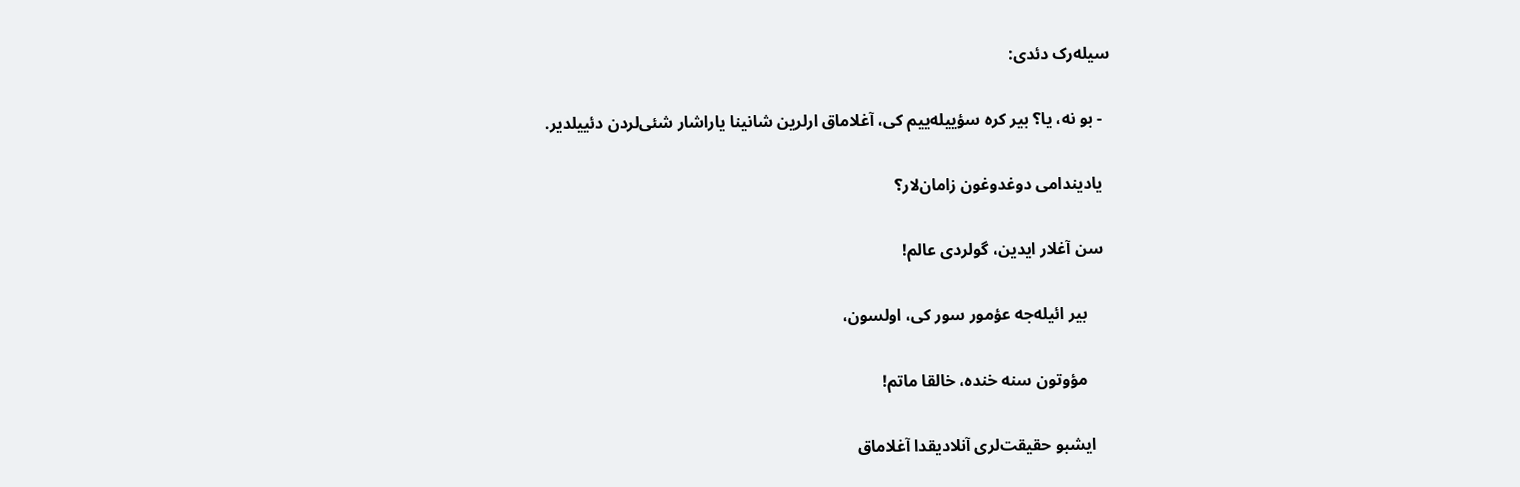سیله‌رک دئدی:

  - بو نه، یا؟ بیر کره سؤییله‌ییم کی، آغلاماق ارلرین شانینا یاراشار شئی‌لردن دئییلدیر.

  یادیندامی دوغدوغون زامان‌لار؟

  سن آغلار ایدین، گولردی عالم!

      بیر ائیله‌جه عؤمور سور کی، اولسون،

      مؤوتون سنه خنده، خالقا ماتم!

    ایشبو حقیقت‌لری آنلادیقدا آغلاماق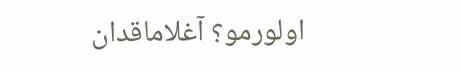اولورمو؟ آغلاماقدان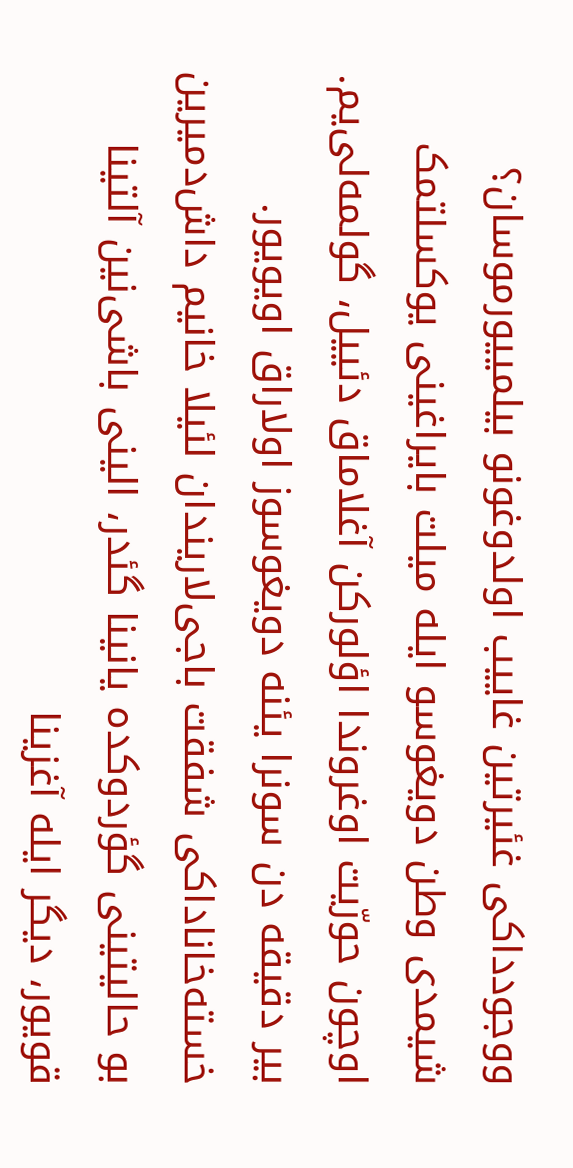ووجودداکی غئیرتین غاییب اولدوغونو بیلمییورموسان؟ شیمدی وطن دویغوسو ایله میلت بایراغینی یوکسلتمک اوچون حورّیت اوغروندا اؤلورکن آغلاماق دئییل، گولمه‌لی‌یم. بیر دقیقه دن سونرا یئنه دویغوسوز اولاراق اویویور. خسته‌خاناداکی شفقت باجی‌لاریندان لئیلا خانیم داش‌دمیرین بو حالیتینی گؤردوکده یانینا گئدر، الینی باشی‌نین آلتینا قویور، دیگر ایله آغزینا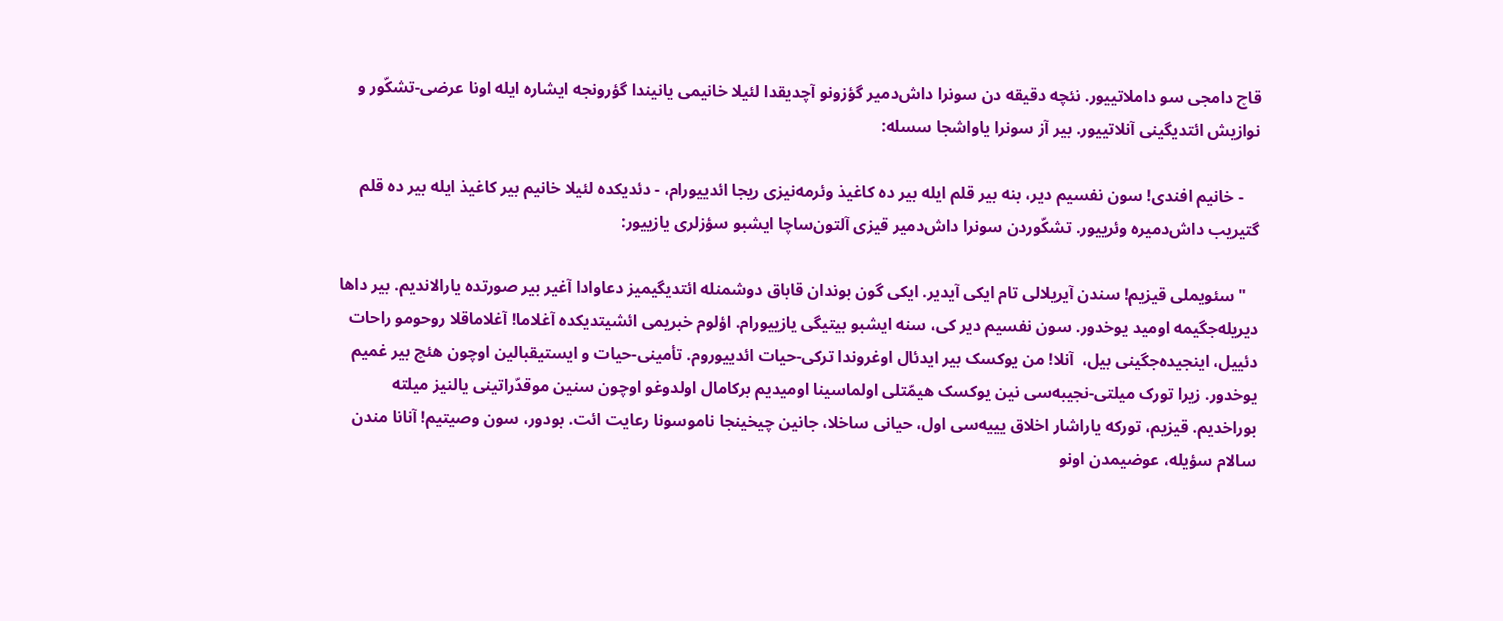قاچ دامجی سو داملاتییور. نئچه دقیقه دن سونرا داش‌دمیر گؤزونو آچدیقدا لئیلا خانیمی یانیندا گؤرونجه ایشاره ایله اونا عرضی-تشکّور و نوازیش ائتدیگینی آنلاتییور. بیر آز سونرا یاواشجا سسله:

    - خانیم افندی! سون نفسیم دیر، بنه بیر قلم ایله بیر ده کاغیذ وئرمه‌نیزی ریجا ائدییورام، - دئدیکده لئیلا خانیم بیر کاغیذ ایله بیر ده قلم گتیریب داش‌دمیره وئرییور. تشکّوردن سونرا داش‌دمیر قیزی آلتون‌ساچا ایشبو سؤزلری یازییور:

   " سئویملی قیزیم! سندن آیریلالی تام ایکی آیدیر. ایکی گون بوندان قاباق دوشمنله ائتدیگیمیز دعاوادا آغیر بیر صورتده یارالاندیم. بیر داها دیریله‌جگیمه اومید یوخدور. سون نفسیم دیر کی، سنه ایشبو بیتیگی یازییورام. اؤلوم خبریمی ائشیتدیکده آغلاما! آغلاماقلا روحومو راحات دئییل، اینجیده‌جگینی بیل،  آنلا! من یوکسک بیر ایدئال اوغروندا ترکی-حیات ائدییوروم. تأمینی-حیات و ایستیقبالین اوچون هئچ بیر غمیم یوخدور. زیرا تورک میلتی-نجیبه‌سی نین یوکسک هیمّتلی اولماسینا اومیدیم برکامال اولدوغو اوچون سنین موقدّراتینی یالنیز میلته بوراخدیم. قیزیم، تورکه یاراشار اخلاق یییه‌سی اول، حیانی ساخلا، جانین چیخینجا ناموسونا رعایت ائت. بودور، سون وصیتیم! آنانا مندن سالام سؤیله، عوضیمدن اونو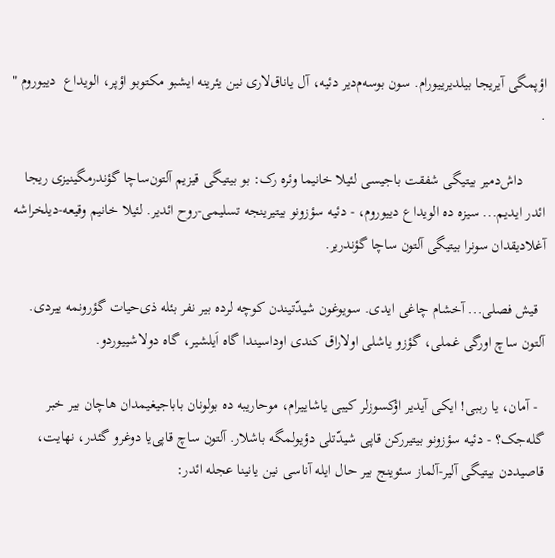اؤپمگی آیریجا بیلدیرییورام. سون بوسه‌م‌دیر دئیه، آل یاناق‌لاری نین یئرینه ایشبو مکتوبو اؤپر، الویداع  دییوروم " .

      داش‌دمیر بیتیگی شفقت باجیسی لئیلا خانیما وئره رک: بو بیتیگی قیزیم آلتون‌ساچا گؤندرمگینیزی ریجا ائدر ایدیم... سیزه ده الویداع دییوروم، - دئیه سؤزونو بیتیرینجه تسلیمی-روح ائدیر. لئیلا خانیم وقیعه-دیلخراشه آغلادیقدان سونرا بیتیگی آلتون ساچا گؤندریر.

  قیش فصلی... آخشام چاغی ایدی. سویوغون شیدّتیندن کوچه لرده بیر نفر بئله ذی‌حیات گؤرونمه ییردی. آلتون ساچ اورگی غملی، گؤزو یاشلی اولاراق کندی اوداسیندا گاه اَیلشیر، گاه دولاشییوردو.

  - آمان، یا رببی! ایکی آیدیر اؤکسوزلر کیبی یاشاییرام، موحاریبه ده بولونان باباجیغیمدان هاچان بیر خبر گله‌جک؟ - دئیه سؤزونو بیتیررکن قاپی شیدّتلی دؤیولمگه باشلار. آلتون ساچ قاپی‌یا دوغرو گئدر، نهایت، قاصیددن بیتیگی آلیر-آلماز سئوینج بیر حال ایله آناسی نین یانینا عجله ائدر: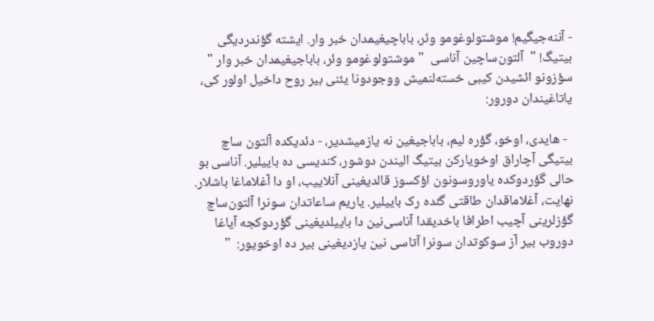- آننه‌جیگیم! موشتولوغومو وئر، باباچیغیمدان خبر وار. ایشته گؤندردیگی بیتیگ! "  آلتون‌ساچین آناسی  " موشتولوغومو وئر، باباجیغیمدان خبر وار "  سؤزونو ائشیدن کیبی خسته‌لنمیش ووجودونا یئنی بیر روح داخیل اولور کی، یاتاغیندان دورور:

  - هایدی، اوخو، گؤره لیم، باباجیغین نه یازمیشدیر، - دئدیکده آلتون ساچ بیتیگی آچاراق اوخویارکن بیتیگ الیندن دوشور، کندیسی ده باییلیر. آناسی بو حالی گؤردوکده یاوروسونون اؤکسوز قالدیغینی آنلاییب، او دا آغلاماغا باشلار. نهایت، آغلاماقدان طاقتی گئده رک باییلیر. یاریم ساعاتدان سونرا آلتون‌ساچ گؤزلرینی آچیب اطرافا باخدیقدا آناسی‌نین دا باییلدیغینی گؤردوکجه آیاغا دوروب بیر آز سوکوتدان سونرا آتاسی نین یازدیغینی بیر ده اوخویور:  "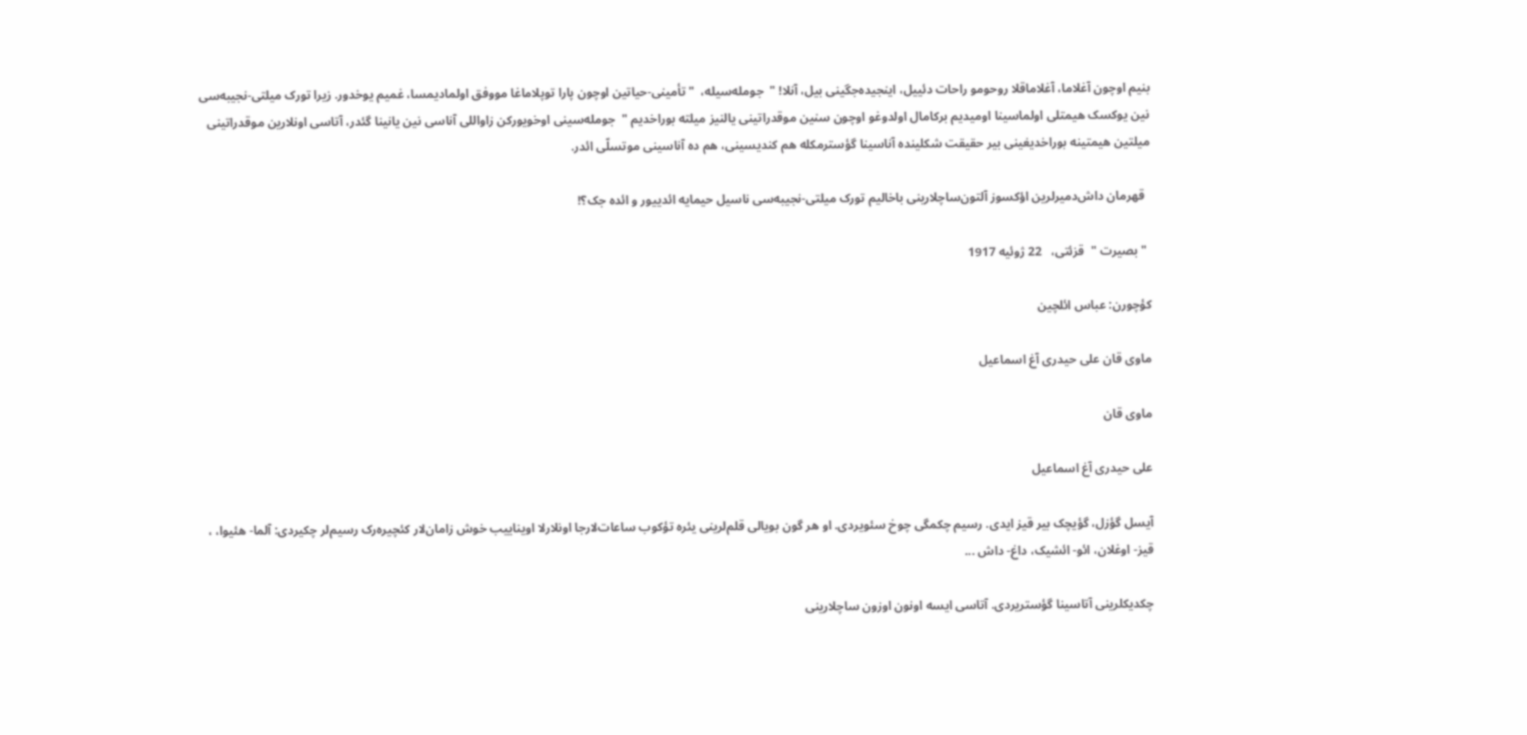بنیم اوچون آغلاما، آغلاماقلا روحومو راحات دئییل، اینجیده‌جگینی بیل، آنلا! "  جومله‌سیله،  " تأمینی-حیاتین اوچون پارا توپلاماغا مووفق اولمادیمسا، غمیم یوخدور. زیرا تورک میلتی-نجیبه‌سی نین یوکسک هیمتلی اولماسینا اومیدیم برکامال اولدوغو اوچون سنین موقدراتینی یالنیز میلته بوراخدیم "  جومله‌سینی اوخویورکن زاواللی آناسی نین یانینا گئدر، آتاسی اونلارین موقدراتینی میلتین هیمتینه بوراخدیغینی بیر حقیقت شکلینده آناسینا گؤسترمکله هم کندیسینی، هم ده آناسینی موتسلّی ائدر.

  قهرمان داش‌دمیرلرین اؤکسوز آلتون‌ساچلارینی باخالیم تورک میلتی-نجیبه‌سی ناسیل حیمایه ائدییور و ائده جک؟!

 " بصیرت "  قزئتی،   22 ژوئیه 1917

کؤچورن: عباس ائلچین

ماوی قان علی حیدری آغ اسماعیل

ماوی قان

علی حیدری آغ اسماعیل

آیسل گؤزل، گؤیچک بیر قیز ایدی. رسیم چکمگی چوخ سئویردی. او هر گون بویالی قلم‌لرینی یئره تؤکوب ساعات‌لارجا اونلارلا اویناییب خوش زامان‌لار کئچیره‌رک رسیم‌لر چکیردی: آلما- هئیوا، ، قیز- اوغلان، ائو- ائشیک، داغ- داش ...

چکدیکلرینی آتاسینا گؤستریردی. آتاسی ایسه اونون اوزون ساچلارینی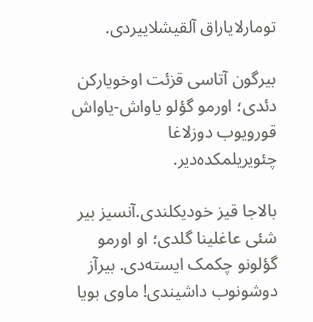تومارلایاراق آلقیشلاییردی.

بیرگون آتاسی قزئت اوخویارکن دئدی؛ اورمو گؤلو یاواش-یاواش قورویوب دوزلاغا چئویریلمکده‌دیر.

بالاجا قیز خودیکلندی.آنسیز بیر شئی عاغلینا گلدی؛ او اورمو گؤلونو چکمک ایسته‌دی. بیرآز دوشونوب داشیندی! ماوی بویا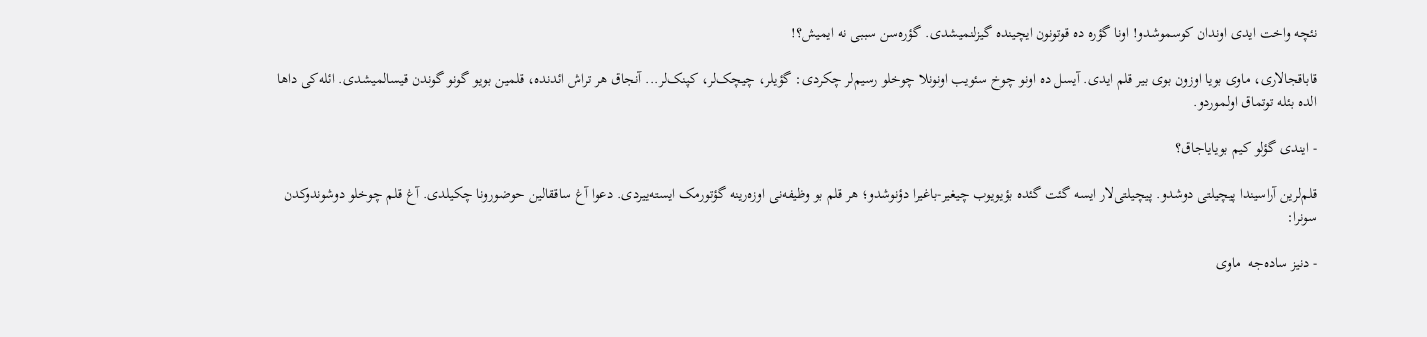نئچه واخت ایدی اوندان کوسموشدو! اونا گؤره‌ ده قوتونون ایچینده گیزلنمیشدی. گؤره‌سن سببی نه ایمیش؟!

قاباقجالاری، ماوی بویا اوزون بوی بیر قلم ایدی. آیسل ده اونو چوخ سئویب اونونلا چوخلو رسیم‌لر چکردی: گؤیلر، چیچک‌لر، کپنک‌لر... آنجاق هر تراش ائدنده، قلمین بویو گونو گوندن قیسالمیشدی. ائله‌کی داها الده بئله توتماق اولموردو.

- ایندی گؤلو کیم بویایاجاق؟

قلم‌لرین آراسیندا پیچیلتی دوشدو. پیچیلتی‌لار ایسه گئت ‌گئده بؤیویوب چیغیر-باغیرا دؤنوشدو؛ هر قلم بو وظیفه‌نی اوزه‌رینه گؤتورمک ایسته‌ییردی. دعوا آغ ساققالین حوضورونا چکیلدی. آغ قلم چوخلو دوشوندوکدن سونرا:

- دنیز ساده‌جه  ماوی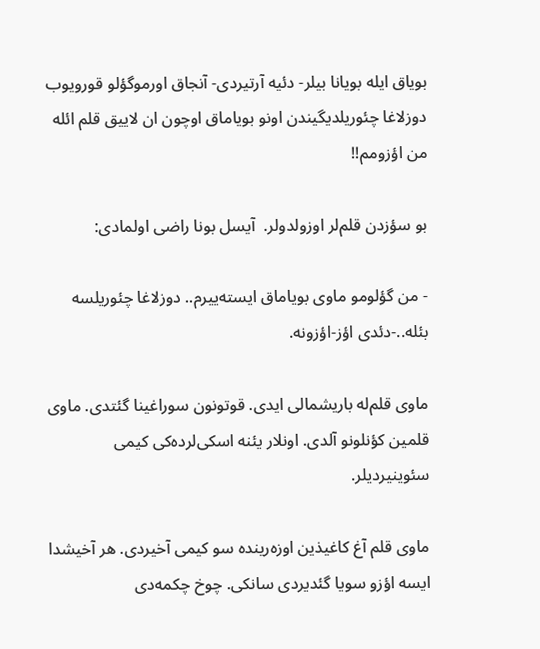بویاق ایله بویانا بیلر- دئیه آرتیردی- آنجاق اورموگؤلو قورویوب دوزلاغا چئوریلدیگیندن اونو بویاماق اوچون ان لاییق قلم ائله من اؤزومم!!

بو سؤزدن قلم‌لر اوزولدولر.  آیسل بونا راضی اولمادی:

- من گؤلومو ماوی بویاماق ایسته‌ییرم.. دوزلاغا چئوریلسه بئله..-دئدی اؤز-اؤزونه.

ماوی قلم‌له باریشمالی‌ ایدی. قوتونون سوراغینا گئتدی. ماوی قلمین کؤنلونو آلدی. اونلار یئنه اسکی‌لرده‌کی کیمی سئوینیردیلر.

ماوی قلم آغ کاغیذین اوزه‌رینده سو کیمی آخیردی. هر آخیشدا ایسه اؤزو سویا گئدیردی سانکی. چوخ چکمه‌دی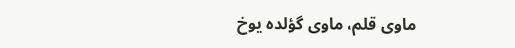ماوی قلم، ماوی گؤلده یوخ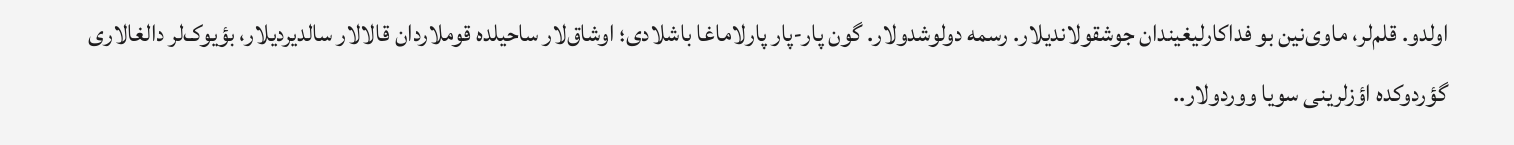اولدو. قلم‌لر، ماوی‌نین بو فداکارلیغیندان جوشقولاندیلار. رسمه دولوشدولار. گون پار-پار پارلاماغا باشلادی؛ اوشاق‌لار ساحیلده قوملاردان قالالار سالدیردیلار، بؤیوک‌لر دالغالاری گؤردوکده اؤزلرینی سویا ووردولار..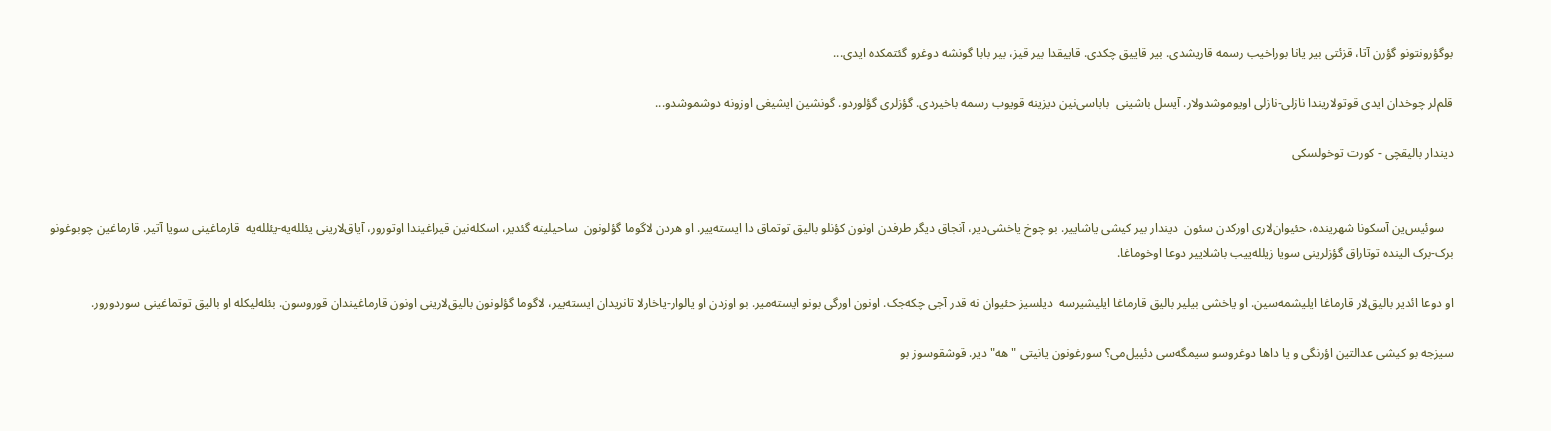بوگؤرونتونو گؤرن آتا، قزئتی بیر یانا بوراخیب رسمه قاریشدی. بیر قاییق چکدی. قاییقدا بیر قیز، بیر بابا گونشه دوغرو گئتمکده ایدی...

قلم‌لر چوخدان ایدی قوتولاریندا نازلی-نازلی اویوموشدولار. آیسل باشینی  باباسی‌نین دیزینه قویوب رسمه باخیردی. گؤزلری‌ گؤلوردو. گونشین ایشیغی اوزونه دوشموشدو...

دیندار بالیقچی - کورت توخولسکی


   سوئیس‌ین آسکونا شهرینده، حئیوان‌لاری اورکدن سئون  دیندار بیر کیشی یاشاییر. بو چوخ یاخشی‌دیر، آنجاق دیگر طرفدن اونون کؤنلو بالیق توتماق دا ایسته‌ییر. او هردن لاگوما گؤلونون  ساحیلینه گئدیر، اسکله‌نین قیراغیندا اوتورور، آیاق‌لارینی یئلله‌یه-یئلله‌یه  قارماغینی سویا آتیر. قارماغین چوبوغونو برک-برک الینده توتاراق گؤزلرینی سویا زیلله‌ییب باشلاییر دوعا اوخوماغا.

او دوعا ائدیر بالیق‌لار قارماغا ایلیشمه‌سین. او یاخشی بیلیر بالیق قارماغا ایلیشیرسه  دیلسیز حئیوان نه قدر آجی چکه‌جک. اونون اورگی بونو ایسته‌میر. بو اوزدن او یالوار-یاخارلا تانریدان ایسته‌ییر، لاگوما گؤلونون بالیق‌لارینی اونون قارماغیندان قوروسون. بئله‌لیکله او بالیق توتماغینی سوردورور.

سیزجه بو کیشی عدالتین اؤرنگی و یا داها دوغروسو سیمگه‌سی دئییل‌می؟ سورغونون یانیتی "هه" دیر. قوشقوسوز بو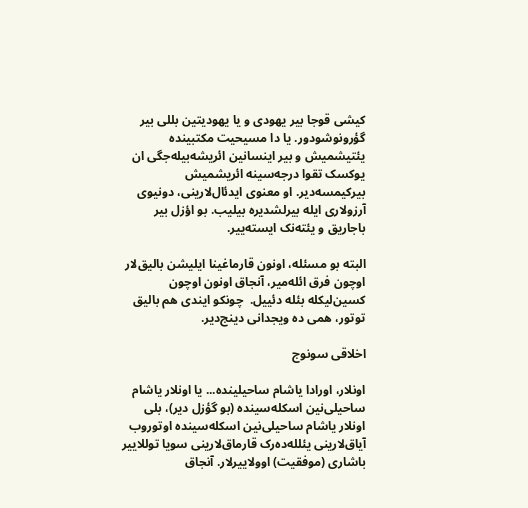کیشی قوجا بیر یهودی و یا یهودیتین بللی بیر گؤرونوشودور. یا دا مسیحیت مکتبینده یئتیشمیش و بیر اینسانین ائریشه‌بیله‌جگی ان یوکسک تقوا درجه‌سینه ائریشمیش بیرکیمسه‌دیر. او معنوی ایدئال‌لارینی، دونیوی آرزولاری ایله بیرلشدیره بیلیب. بو اؤزل بیر باجاریق و یئته‌نک ایسته‌ییر.

البته بو مسئله، اونون قارماغینا ایلیشن بالیق‌لار اوچون فرق ائله‌میر، آنجاق اونون اوچون کسین‌لیکله بئله دئییل.  چونکو ایندی هم بالیق توتور، همی ده ویجدانی دینج‌دیر.

اخلاقی سونوج

اونلار، اورادا یاشام ساحیلینده... یا اونلار یاشام ساحیلی‌نین اسکله‌سینده (بو گؤزل دیر)، بلی اونلار یاشام ساحیلی‌نین اسکله‌سینده اوتوروب آیاق‌لارینی یئلله‌ده‌رک قارماق‌لارینی سویا توللاییر باشاری (موفقیت) اوولاییرلار. آنجاق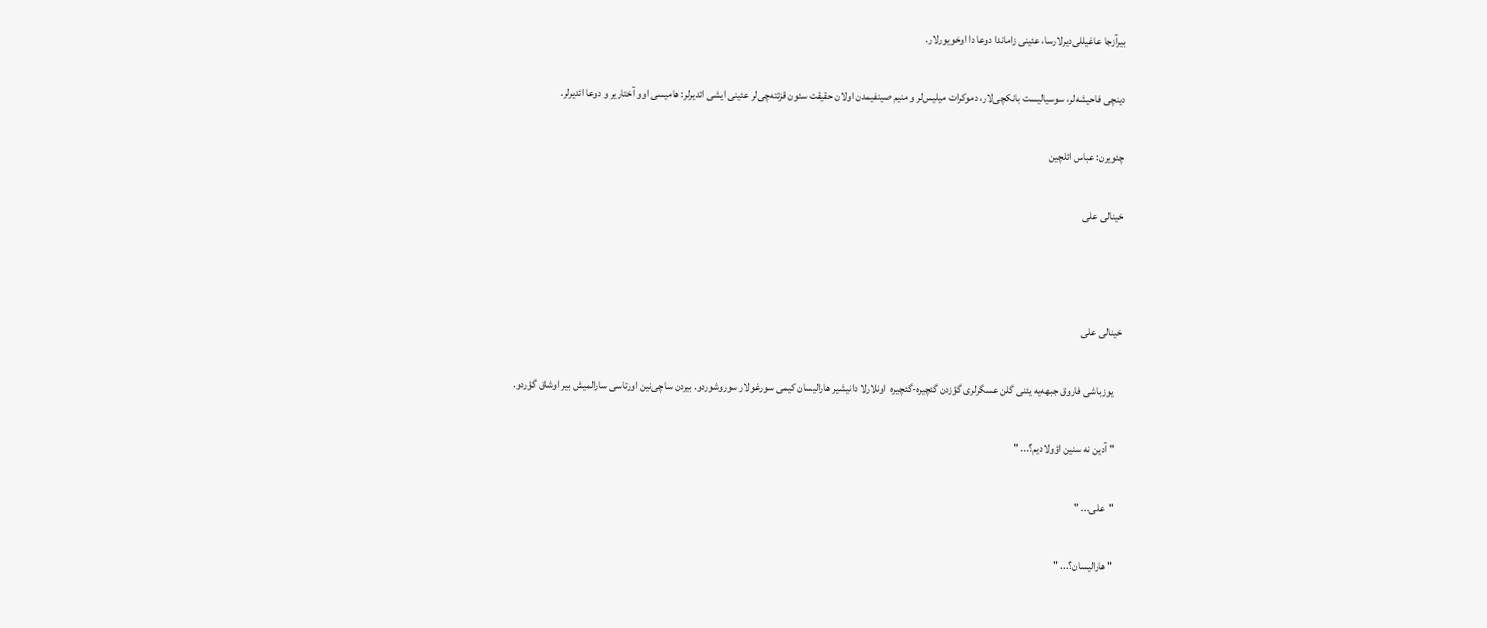بیرآزجا عاغیللی‌دیرلارسا، عئینی زاماندا دوعا دا اوخویورلار.

دینچی فاحیشه‌لر، سوسیالیست بانکچی‌لار، دموکرات میلیس‌لر و منیم صینفیمدن اولان حقیقت سئون قزئته‌چی‌لر عئینی ایشی ائدیرلر: هامیسی اوو آختاریر و دوعا ائدیرلر.

چئویرن: عباس ائلچین

خینالی علی



خینالی علی

    یوزباشی فاروق جبهه‌یه یئنی گلن عسگرلری گؤزدن گئچیره-گئچیره  اونلارلا دانیشیر هارالیسان کیمی سورغولار سوروشوردو. بیردن ساچی‌نین اورتاسی سارالمیش بیر اوشاق گؤردو.

   " آدین نه سنین اؤولادیم؟... "

   "علی... "

   " هارالیسان؟... "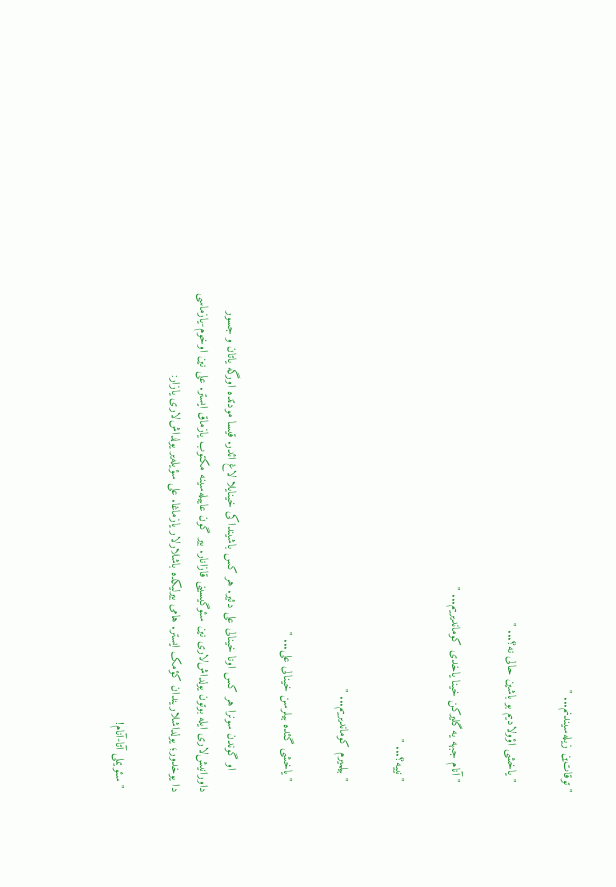" توقات‌ین زیله‌سیندنم... "

   " یاخشی اؤولادیم بو باشین حالی نه؟... "

   " آنام جبهه یه گلیرکن خینا یاخدی کوماندیریم... "

   " نییه؟... "

   " بیلمیرم کوماندیریم... "

   " یاخشی گئده بیلرسن خینالی علی... "

      او گوندن سونرا هر کس اونا خینالی علی دئیر. هر کس باشینداکی خینایلا لاغ ائدر. قیسا مودتده اورگه یاتان و جسور داورانیش‌لاری ایله بوتون یولداش‌لاری نین سئوگیسینی قازانار. بیر گون عاییله‌سینه مکتوب یازماق ایستر. علی نین اوخوم-یازماسی دا یوخدور؛ یولداشلاریندان کؤمک ایستر. هامی بیرلیکده باشلارلار یازماغا. علی سؤیله‌یر یولداش‌لاری یازار:

 " سئویملی آتا-آنام!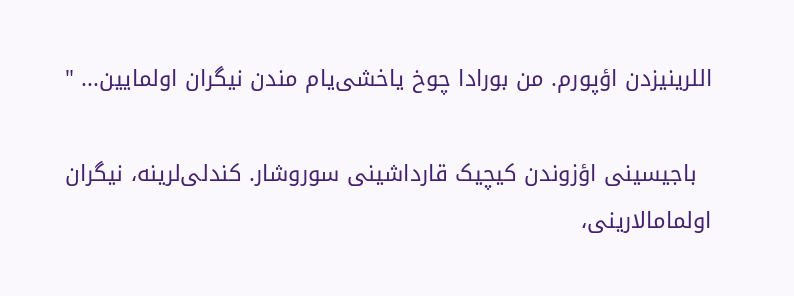اللرینیزدن اؤپورم. من بورادا چوخ یاخشی‌یام مندن نیگران اولمایین... "

  باجیسینی اؤزوندن کیچیک قارداشینی سوروشار. کندلی‌لرینه، نیگران اولمامالارینی،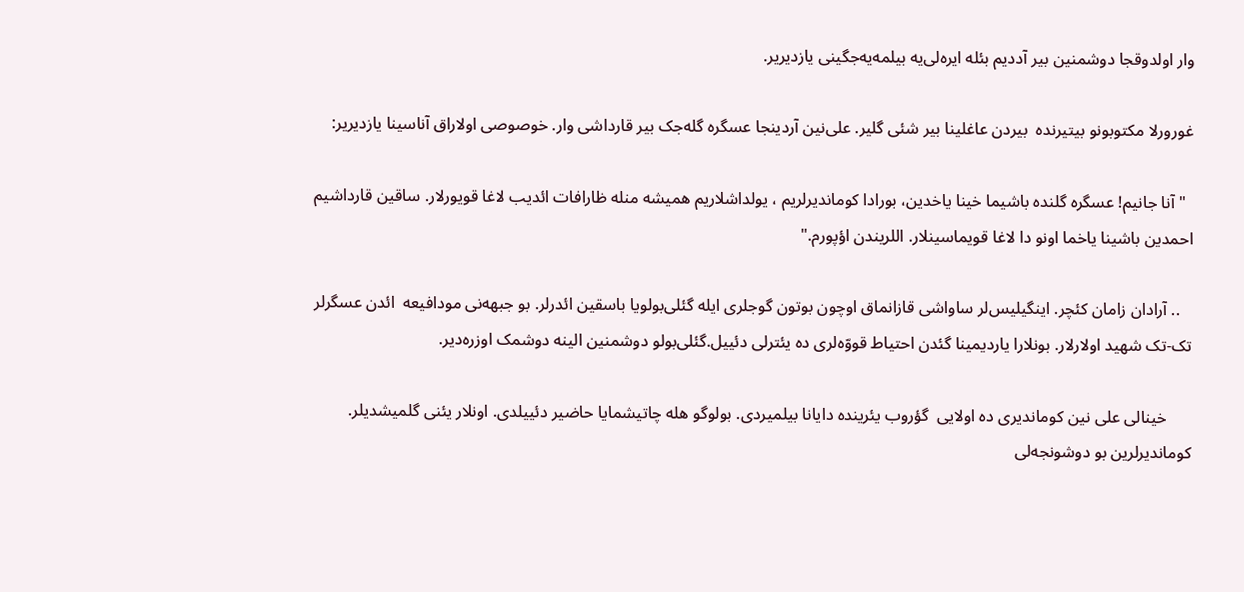وار اولدوقجا دوشمنین بیر‌ آددیم بئله ایره‌لی‌‌یه بیلمه‌یه‌جگینی یازدیریر.

غورورلا مکتوبونو بیتیرنده  بیردن عاغلینا بیر شئی گلیر. علی‌‌‌نین آردینجا عسگره گله‌جک بیر قارداشی وار. خوصوصی اولاراق آناسینا یازدیریر:

  "آنا جانیم! عسگره گلنده باشیما خینا یاخدین، بورادا کوماندیرلریم ، یولداشلاریم همیشه منله ظارافات ائدیب لاغا قویورلار. ساقین قارداشیم احمدین باشینا یاخما اونو دا لاغا قویماسینلار. اللریندن اؤپورم."

   .. آرادان زامان کئچر. اینگیلیس‌لر ساواشی قازانماق اوچون بوتون گوجلری ایله گئلی‌بولویا باسقین ائدرلر. بو جبهه‌نی مودافیعه  ائدن عسگرلر تک-تک شهید اولارلار. بونلارا یاردیمینا گئدن احتیاط قووّه‌لری ده یئترلی دئییل.گئلی‌بولو دوشمنین الینه دوشمک اوزره‌دیر.

      خینالی علی نین کوماندیری ده اولایی  گؤروب یئرینده دایانا بیلمیردی. بولوگو هله چاتیشمایا حاضیر دئییلدی. اونلار یئنی گلمیشدیلر. کوماندیرلرین بو دوشونجه‌لی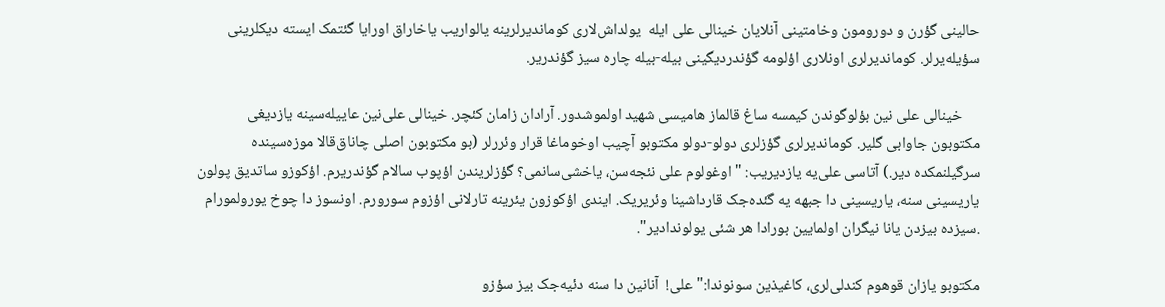حالینی گؤرن و دورومون وخامتینی آنلایان خینالی علی ایله  یولداش‌لاری کوماندیرلرینه یالواریب یاخاراق اورایا گئتمک ایسته دیکلرینی سؤیله‌یرلر. کوماندیرلری اونلاری اؤلومه گؤندردیگینی بیله-بیله چاره سیز گؤندریر.

     خینالی علی نین بؤلوگوندن کیمسه ساغ قالماز هامیسی شهید اولموشدور. آرادان زامان کئچر. خینالی علی‌نین عاییله‌سینه یازدیغی مکتوبون جاوابی گلیر. کوماندیرلری گؤزلری دولو-دولو مکتوبو آچیب اوخوماغا قرار وئررلر (بو مکتوبون اصلی چاناق‌قالا موزه‌سینده سرگیلنمکده دیر.) آتاسی علی‌یه یازدیریب: " اوغولوم علی نئجه‌سن، یاخشی‌سانمی؟ گؤزلریندن اؤپوب سالام گؤندریرم. اؤکوزو ساتدیق پولون یاریسینی سنه، یاریسینی دا جبهه یه گئده‌جک قارداشینا وئریریک. ایندی اؤکوزون یئرینه تارلانی اؤزوم سورورم. اونسوز دا چوخ یورولمورام .سیزده بیزدن یانا نیگران اولمایین بورادا هر شئی یولوندادیر".

مکتوبو یازان قوهوم کندلی‌لری، کاغیذین سونوندا:"علی!  آنانین دا سنه دئیه‌جک بیز سؤزو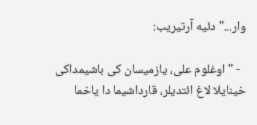وار..."دئیه آرتیریب:

  - " اوغلوم علی، یازمیسان کی باشیمداکی خینایلا لاغ ائتدیلر، قارداشیما دا یاخما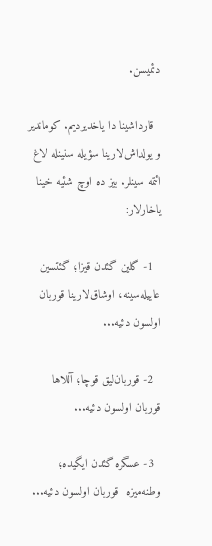دئمیسن.

  قارداشینا دا یاخدیردیم. کوماندیر و یولداش‌لارینا سؤیله سنینله لاغ ائتمه سینلر. بیز ده اوچ شئیه خینا یاخارلار:

  1- گلین گئدن قیزا؛ گئتسین عاییله‌سینه، اوشاق‌لارینا قوربان اولسون دئیه...

  2- قوربان‌لیق قوچا؛ آللاها قوربان اولسون دئیه...

  3- عسگره گئدن ایگیده؛ وطنه‌میزه  قوربان اولسون دئیه...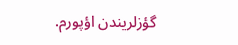گؤزلریندن اؤپورم.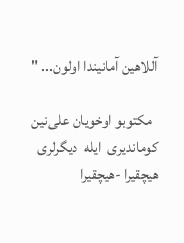آللاهین آمانیندا اولون... "

  مکتوبو اوخویان علی‌نین کوماندیری  ایله  دیگرلری هیچقیرا -هیچقیرا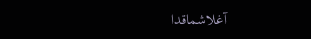آغلاشماقدا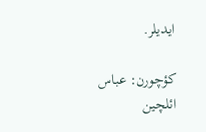ایدیلر.

کؤچورن: عباس ائلچین